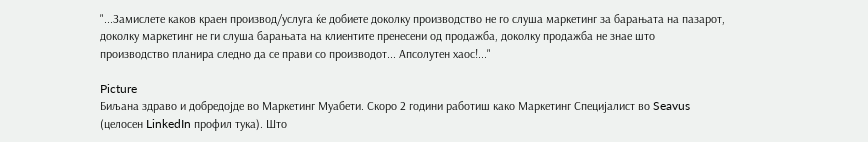"...Замислете каков краен производ/услуга ќе добиете доколку производство не го слуша маркетинг за барањата на пазарот, доколку маркетинг не ги слуша барањата на клиентите пренесени од продажба, доколку продажба не знае што производство планира следно да се прави со производот... Апсолутен хаос!..."

Picture
Биљана здраво и добредојде во Маркетинг Муабети. Скоро 2 години работиш како Маркетинг Специјалист во Seavus (целосен LinkedIn профил тука). Што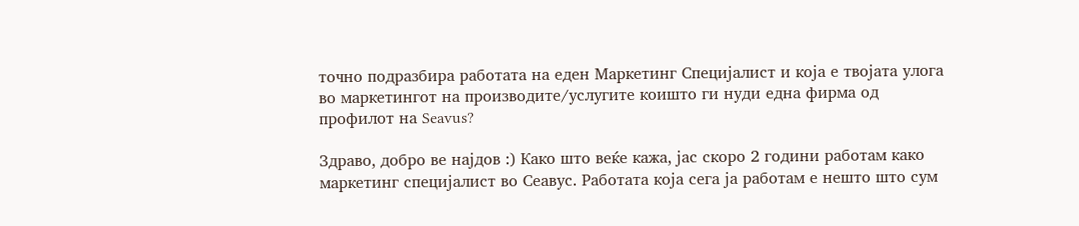точно подразбира работата на еден Маркетинг Специјалист и која е твојата улога во маркетингот на производите/услугите коишто ги нуди една фирма од профилот на Seavus?

Здраво, добро ве најдов :) Како што веќе кажа, јас скоро 2 години работам како маркетинг специјалист во Сеавус. Работата која сега ја работам е нешто што сум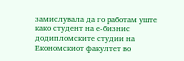замислувала да го работам уште како студент на е-бизнис додипломските студии на Економскиот факултет во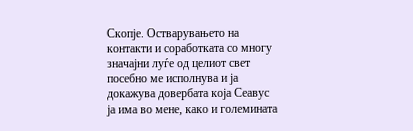Скопје. Остварувањето на контакти и соработката со многу значајни луѓе од целиот свет посебно ме исполнува и ја докажува довербата која Сеавус ја има во мене, како и големината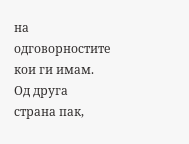на одговорностите кои ги имам. Од друга страна пак,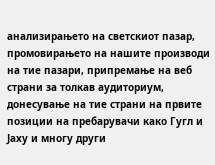анализирањето на светскиот пазар, промовирањето на нашите производи на тие пазари, припремање на веб страни за толкав аудиториум, донесување на тие страни на првите позиции на пребарувачи како Гугл и Јаху и многу други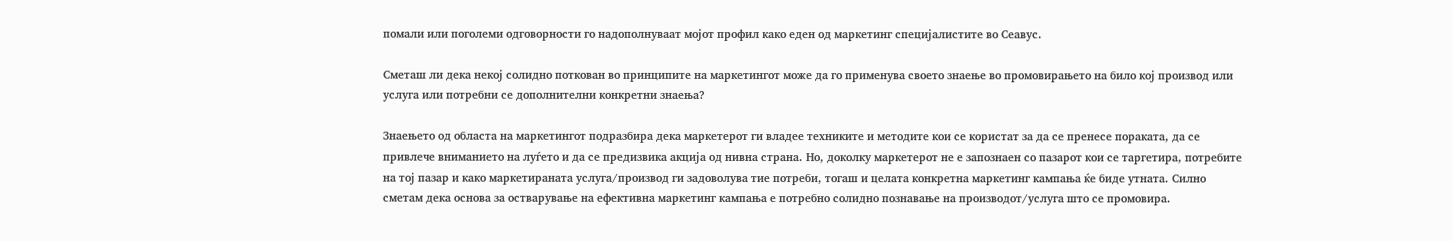помали или поголеми одговорности го надополнуваат мојот профил како еден од маркетинг специјалистите во Сеавус.

Сметаш ли дека некој солидно поткован во принципите на маркетингот може да го применува своето знаење во промовирањето на било кој производ или услуга или потребни се дополнителни конкретни знаења?

Знаењето од областа на маркетингот подразбира дека маркетерот ги владее техниките и методите кои се користат за да се пренесе пораката, да се привлече вниманието на луѓето и да се предизвика акција од нивна страна. Но, доколку маркетерот не е запознаен со пазарот кои се таргетира, потребите на тој пазар и како маркетираната услуга/производ ги задоволува тие потреби, тогаш и целата конкретна маркетинг кампања ќе биде утната. Силно сметам дека основа за остварување на ефективна маркетинг кампања е потребно солидно познавање на производот/услуга што се промовира.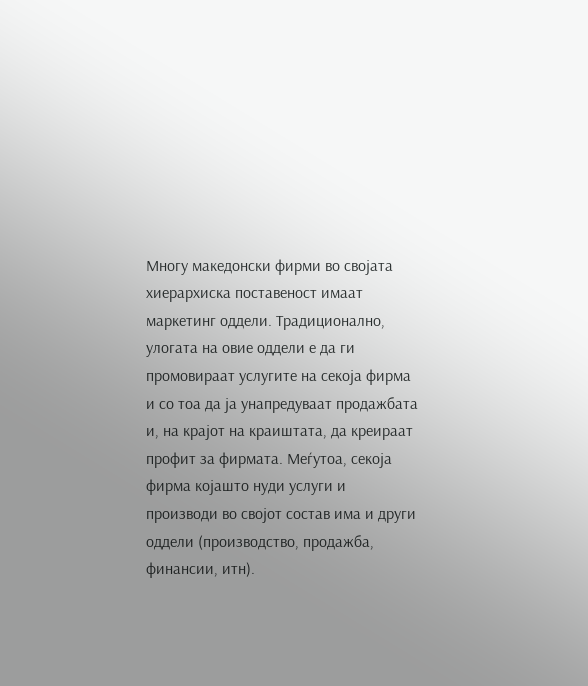Многу македонски фирми во својата хиерархиска поставеност имаат маркетинг оддели. Традиционално, улогата на овие оддели е да ги промовираат услугите на секоја фирма и со тоа да ја унапредуваат продажбата и, на крајот на краиштата, да креираат профит за фирмата. Меѓутоа, секоја фирма којашто нуди услуги и производи во својот состав има и други оддели (производство, продажба, финансии, итн).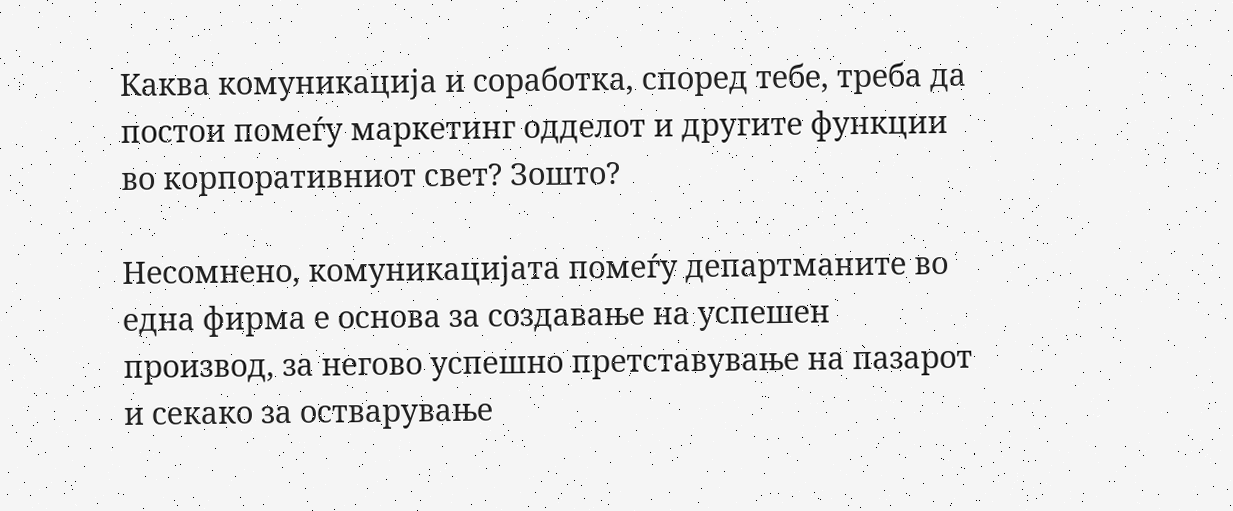Каква комуникација и соработка, според тебе, треба да постои помеѓу маркетинг одделот и другите функции во корпоративниот свет? Зошто?

Несомнено, комуникацијата помеѓу департманите во една фирма е основа за создавање на успешен производ, за негово успешно претставување на пазарот и секако за остварување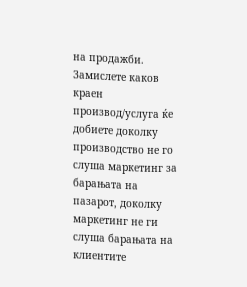на продажби. Замислете каков краен производ/услуга ќе добиете доколку производство не го слуша маркетинг за барањата на пазарот, доколку маркетинг не ги слуша барањата на клиентите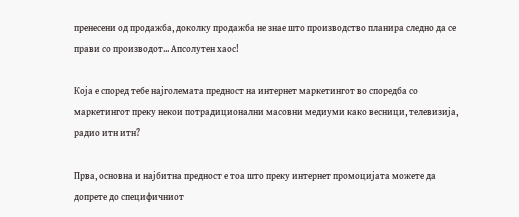пренесени од продажба, доколку продажба не знае што производство планира следно да се прави со производот... Апсолутен хаос!

Која е според тебе најголемата предност на интернет маркетингот во споредба со маркетингот преку некои потрадиционални масовни медиуми како весници, телевизија, радио итн итн?

Прва, основна и најбитна предност е тоа што преку интернет промоцијата можете да допрете до специфичниот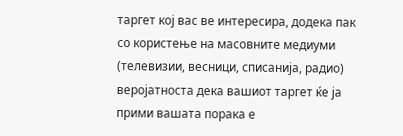таргет кој вас ве интересира, додека пак со користење на масовните медиуми (телевизии, весници, списанија, радио) веројатноста дека вашиот таргет ќе ја прими вашата порака е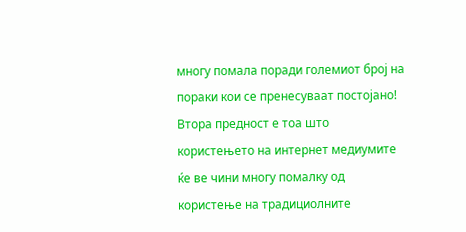многу помала поради големиот број на пораки кои се пренесуваат постојано! Втора предност е тоа што користењето на интернет медиумите ќе ве чини многу помалку од користење на традициолните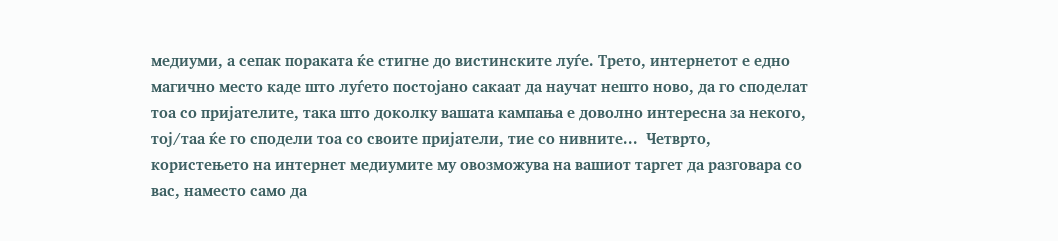медиуми, а сепак пораката ќе стигне до вистинските луѓе. Трето, интернетот е едно магично место каде што луѓето постојано сакаат да научат нешто ново, да го споделат тоа со пријателите, така што доколку вашата кампања е доволно интересна за некого, тој/таа ќе го сподели тоа со своите пријатели, тие со нивните...  Четврто, користењето на интернет медиумите му овозможува на вашиот таргет да разговара со вас, наместо само да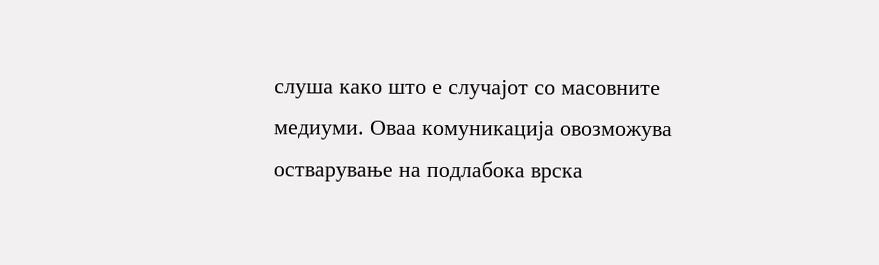слуша како што е случајот со масовните медиуми. Оваа комуникација овозможува остварување на подлабока врска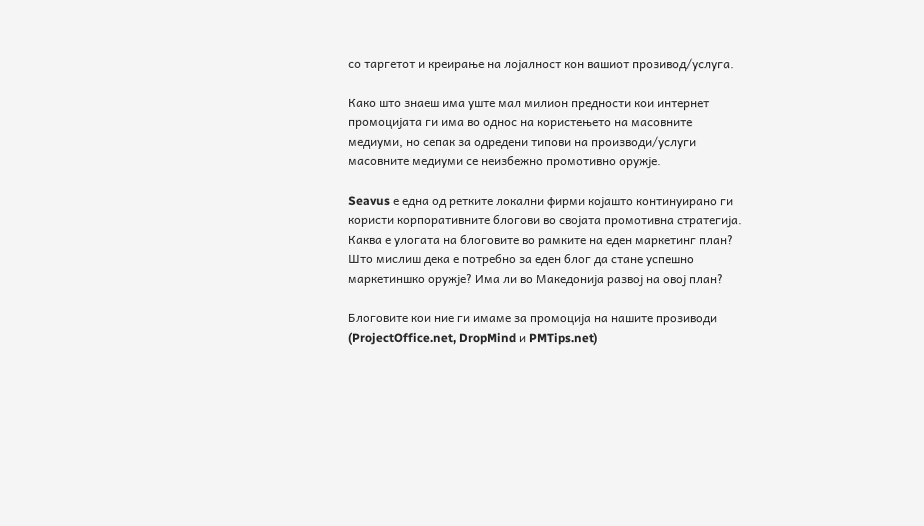со таргетот и креирање на лојалност кон вашиот прозивод/услуга.

Како што знаеш има уште мал милион предности кои интернет промоцијата ги има во однос на користењето на масовните медиуми, но сепак за одредени типови на производи/услуги масовните медиуми се неизбежно промотивно оружје.

Seavus е една од ретките локални фирми којашто континуирано ги користи корпоративните блогови во својата промотивна стратегија. Каква е улогата на блоговите во рамките на еден маркетинг план? Што мислиш дека е потребно за еден блог да стане успешно маркетиншко оружје? Има ли во Македонија развој на овој план?

Блоговите кои ние ги имаме за промоција на нашите прозиводи (ProjectOffice.net, DropMind и PMTips.net)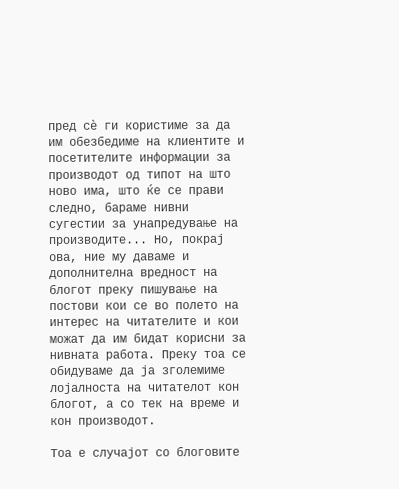пред сè ги користиме за да им обезбедиме на клиентите и посетителите информации за производот од типот на што ново има, што ќе се прави следно, бараме нивни сугестии за унапредување на производите... Но, покрај ова, ние му даваме и дополнителна вредност на блогот преку пишување на постови кои се во полето на интерес на читателите и кои можат да им бидат корисни за нивната работа. Преку тоа се обидуваме да ја зголемиме лојалноста на читателот кон блогот, а со тек на време и кон производот.

Тоа е случајот со блоговите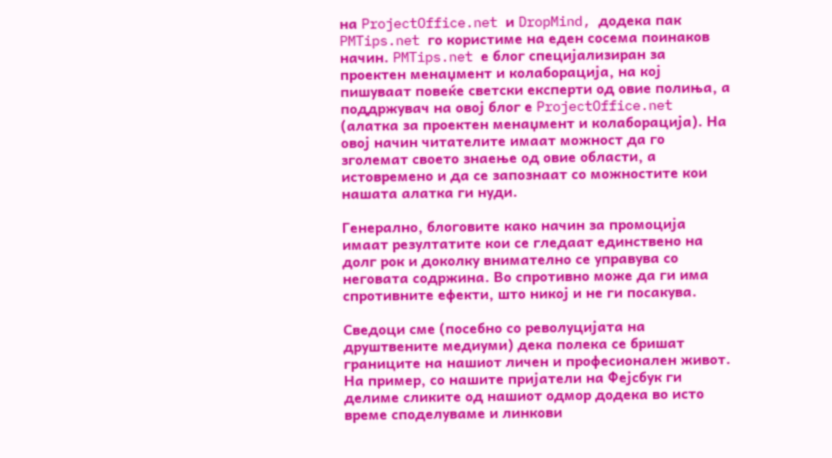на ProjectOffice.net и DropMind, додека пак PMTips.net го користиме на еден сосема поинаков начин. PMTips.net е блог специјализиран за проектен менаџмент и колаборација, на кој пишуваат повеќе светски експерти од овие полиња, а поддржувач на овој блог е ProjectOffice.net (алатка за проектен менаџмент и колаборација). На овој начин читателите имаат можност да го зголемат своето знаење од овие области, а истовремено и да се запознаат со можностите кои нашата алатка ги нуди.

Генерално, блоговите како начин за промоција имаат резултатите кои се гледаат единствено на долг рок и доколку внимателно се управува со неговата содржина. Во спротивно може да ги има спротивните ефекти, што никој и не ги посакува.

Сведоци сме (посебно со револуцијата на друштвените медиуми) дека полека се бришат границите на нашиот личен и професионален живот. На пример, со нашите пријатели на Фејсбук ги делиме сликите од нашиот одмор додека во исто време споделуваме и линкови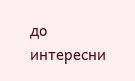до интересни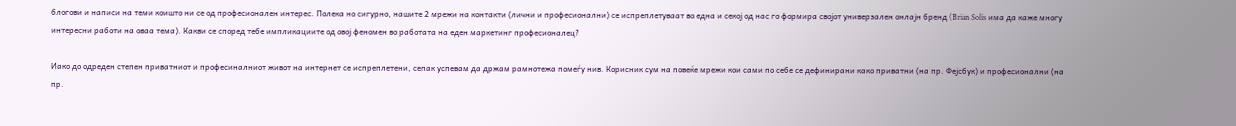блогови и написи на теми коишто ни се од професионален интерес. Полека но сигурно, нашите 2 мрежи на контакти (лични и професионални) се испреплетуваат во една и секој од нас го формира својот универзален онлајн бренд (Brian Solis има да каже многу интересни работи на оваа тема). Какви се според тебе импликациите од овој феномен во работата на еден маркетинг професионалец?

Иако до одреден степен приватниот и професиналниот живот на интернет се испреплетени, сепак успевам да држам рамнотежа помеѓу нив. Корисник сум на повеќе мрежи кои сами по себе се дефинирани како приватни (на пр. Фејсбук) и професионални (на пр.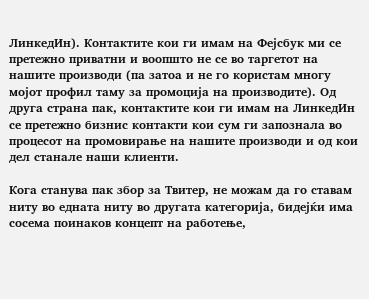ЛинкедИн). Контактите кои ги имам на Фејсбук ми се претежно приватни и воопшто не се во таргетот на нашите производи (па затоа и не го користам многу мојот профил таму за промоција на производите). Од друга страна пак, контактите кои ги имам на ЛинкедИн се претежно бизнис контакти кои сум ги запознала во процесот на промовирање на нашите производи и од кои дел станале наши клиенти.

Кога станува пак збор за Твитер, не можам да го ставам ниту во едната ниту во другата категорија, бидејќи има сосема поинаков концепт на работење,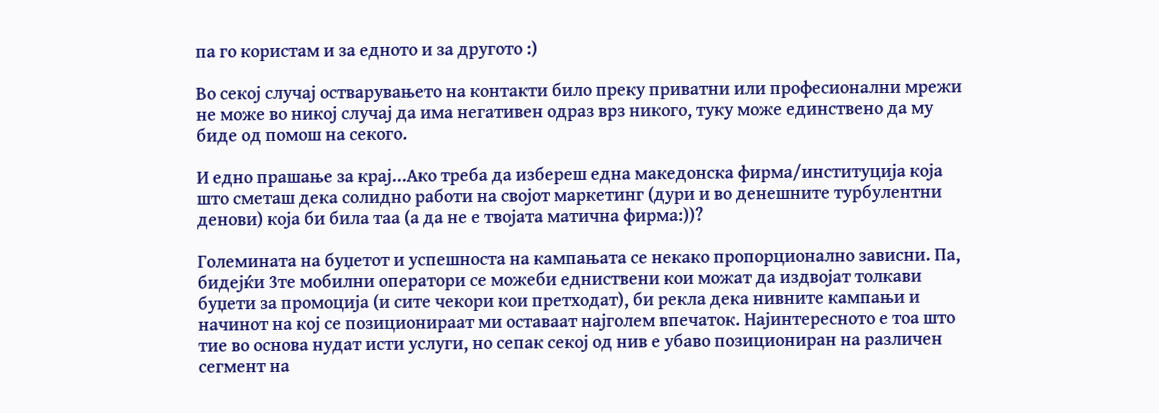па го користам и за едното и за другото :)

Во секој случај остварувањето на контакти било преку приватни или професионални мрежи не може во никој случај да има негативен одраз врз никого, туку може единствено да му биде од помош на секого.

И едно прашање за крај...Ако треба да избереш една македонска фирма/институција која што сметаш дека солидно работи на својот маркетинг (дури и во денешните турбулентни денови) која би била таа (а да не е твојата матична фирма:))?

Големината на буџетот и успешноста на кампањата се некако пропорционално зависни. Па, бидејќи 3те мобилни оператори се можеби едниствени кои можат да издвојат толкави буџети за промоција (и сите чекори кои претходат), би рекла дека нивните кампањи и начинот на кој се позиционираат ми оставаат најголем впечаток. Најинтересното е тоа што тие во основа нудат исти услуги, но сепак секој од нив е убаво позициониран на различен сегмент на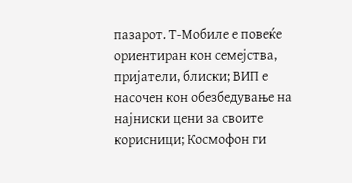пазарот. Т-Мобиле е повеќе ориентиран кон семејства, пријатели, блиски; ВИП е насочен кон обезбедување на најниски цени за своите корисници; Космофон ги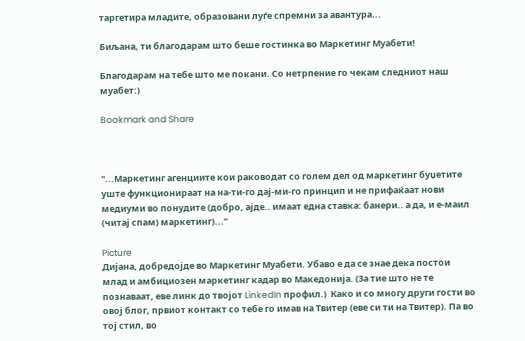таргетира младите, образовани луѓе спремни за авантура...

Биљана, ти благодарам што беше гостинка во Маркетинг Муабети!

Благодарам на тебе што ме покани. Со нетрпение го чекам следниот наш муабет:)

Bookmark and Share



"...Маркетинг агенциите кои раководат со голем дел од маркетинг буџетите уште функционираат на на-ти-го дај-ми-го принцип и не прифаќаат нови медиуми во понудите (добро, ајде.. имаат една ставка: банери.. а да, и е-маил (читај спам) маркетинг)..."

Picture
Дијана, добредојде во Маркетинг Муабети. Убаво е да се знае дека постои млад и амбициозен маркетинг кадар во Македонија. (За тие што не те познаваат, еве линк до твојот LinkedIn профил.)  Како и со многу други гости во овој блог, првиот контакт со тебе го имав на Твитер (еве си ти на Твитер). Па во тој стил, во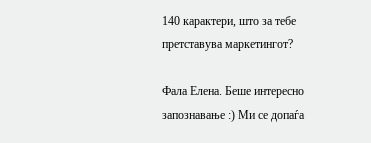140 карактери, што за тебе претставува маркетингот?

Фала Елена. Беше интересно запознавање :) Ми се допаѓа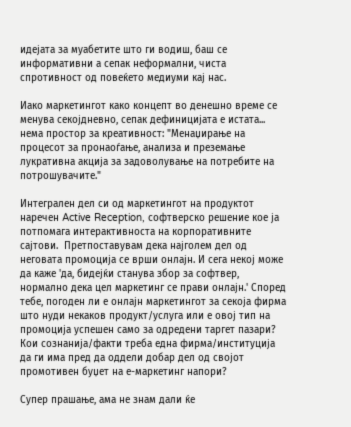идејата за муабетите што ги водиш, баш се информативни а сепак неформални, чиста спротивност од повеќето медиуми кај нас.

Иако маркетингот како концепт во денешно време се менува секојдневно, сепак дефиницијата е истата... нема простор за креативност: "Менаџирање на процесот за пронаоѓање, анализа и преземање лукративна акција за задоволување на потребите на потрошувачите."

Интегрален дел си од маркетингот на продуктот наречен Active Reception, софтверско решение кое ја потпомага интерактивноста на корпоративните сајтови.  Претпоставувам дека најголем дел од неговата промоција се врши онлајн. И сега некој може да каже 'да, бидејќи станува збор за софтвер, нормално дека цел маркетинг се прави онлајн.' Според тебе, погоден ли е онлајн маркетингот за секоја фирма што нуди некаков продукт/услуга или е овој тип на промоција успешен само за одредени таргет пазари? Кои сознанија/факти треба една фирма/институција да ги има пред да оддели добар дел од својот промотивен буџет на е-маркетинг напори?

Супер прашање, ама не знам дали ќе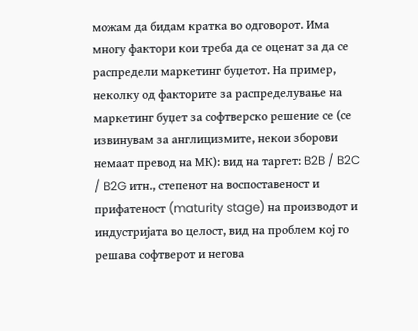можам да бидам кратка во одговорот. Има многу фактори кои треба да се оценат за да се распредели маркетинг буџетот. На пример, неколку од факторите за распределување на маркетинг буџет за софтверско решение се (се извинувам за англицизмите, некои зборови немаат превод на МК): вид на таргет: B2B / B2C / B2G итн., степенот на воспоставеност и прифатеност (maturity stage) на производот и индустријата во целост, вид на проблем кој го решава софтверот и негова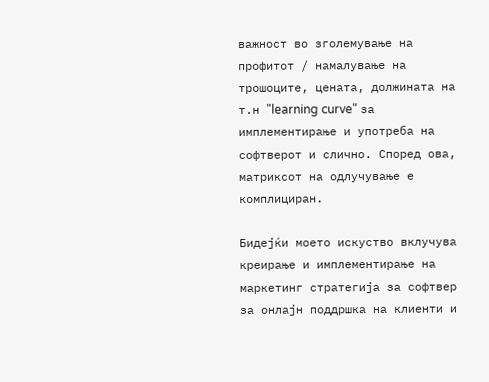важност во зголемување на профитот / намалување на трошоците, цената, должината на т.н "learning curve" за имплементирање и употреба на софтверот и слично. Според ова, матриксот на одлучување е комплициран.

Бидејќи моето искуство вклучува креирање и имплементирање на маркетинг стратегија за софтвер за онлајн поддршка на клиенти и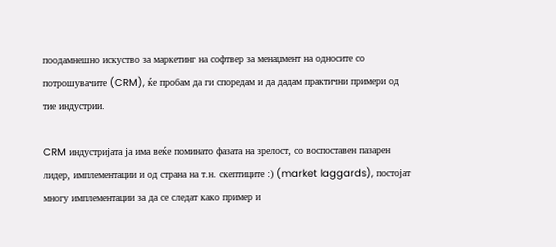поодамнешно искуство за маркетинг на софтвер за менаџмент на односите со потрошувачите (CRM), ќе пробам да ги споредам и да дадам практични примери од тие индустрии.

CRM индустријата ја има веќе поминато фазата на зрелост, со воспоставен пазарен лидер, имплементации и од страна на т.н. скептиците :) (market laggards), постојат многу имплементации за да се следат како пример и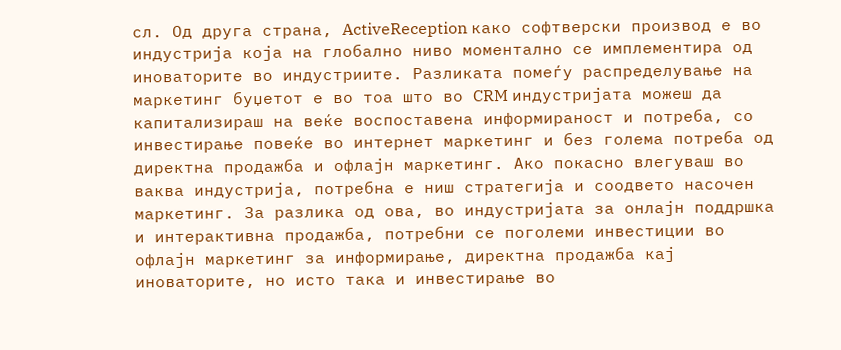сл. Од друга страна, ActiveReception како софтверски производ е во индустрија која на глобално ниво моментално се имплементира од иноваторите во индустриите. Разликата помеѓу распределување на маркетинг буџетот е во тоа што во CRM индустријата можеш да капитализираш на веќе воспоставена информираност и потреба, со инвестирање повеќе во интернет маркетинг и без голема потреба од директна продажба и офлајн маркетинг. Ако покасно влегуваш во ваква индустрија, потребна е ниш стратегија и соодвето насочен маркетинг. За разлика од ова, во индустријата за онлајн поддршка и интерактивна продажба, потребни се поголеми инвестиции во офлајн маркетинг за информирање, директна продажба кај иноваторите, но исто така и инвестирање во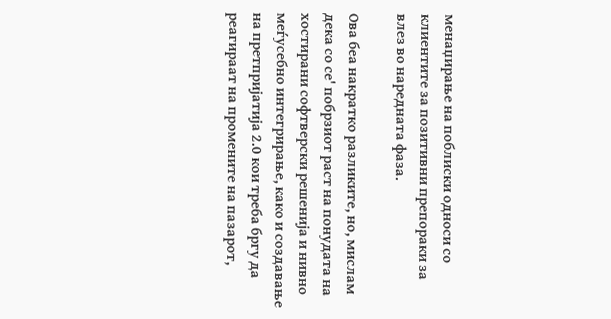менаџирање на поблиски односи со клиентите за позитивни препораки за влез во наредната фаза.

Ова беа накратко разликите, но, мислам дека со се' побрзиот раст на понудата на хостирани софтверски решенија и нивно меѓусебно интегрирање, како и создавање на претпријатија 2.0 кои треба бргу да реагираат на промените на пазарот,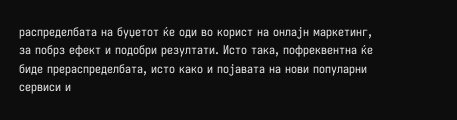распределбата на буџетот ќе оди во корист на онлајн маркетинг, за побрз ефект и подобри резултати. Исто така, пофреквентна ќе биде прераспределбата, исто како и појавата на нови популарни сервиси и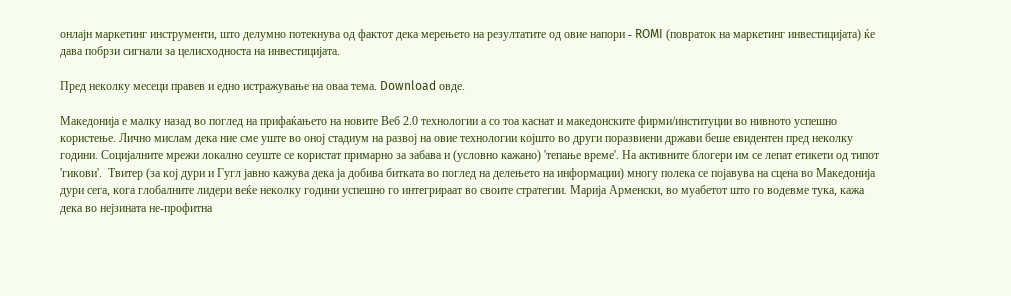онлајн маркетинг инструменти, што делумно потекнува од фактот дека мерењето на резултатите од овие напори - ROMI (повраток на маркетинг инвестицијата) ќе дава побрзи сигнали за целисходноста на инвестицијата.

Пред неколку месеци правев и едно истражување на оваа тема. Download овде.

Македонија е малку назад во поглед на прифаќањето на новите Веб 2.0 технологии а со тоа каснат и македонските фирми/институции во нивното успешно користење. Лично мислам дека ние сме уште во оној стадиум на развој на овие технологии којшто во други поразвиени држави беше евидентен пред неколку години. Социјалните мрежи локално сеуште се користат примарно за забава и (условно кажано) 'тепање време'. На активните блогери им се лепат етикети од типот 'гикови'.  Твитер (за кој дури и Гугл јавно кажува дека ја добива битката во поглед на делењето на информации) многу полека се појавува на сцена во Македонија дури сега, кога глобалните лидери веќе неколку години успешно го интегрираат во своите стратегии. Марија Арменски, во муабетот што го водевме тука, кажа дека во нејзината не-профитна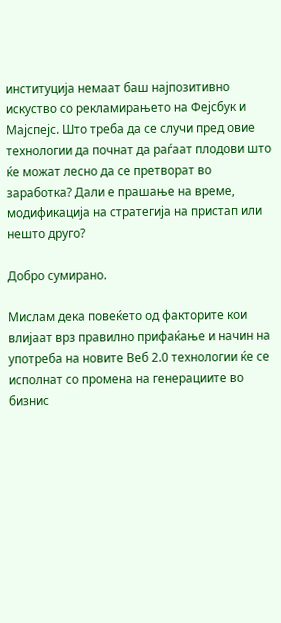институција немаат баш најпозитивно искуство со рекламирањето на Фејсбук и Мајспејс. Што треба да се случи пред овие технологии да почнат да раѓаат плодови што ќе можат лесно да се претворат во заработка? Дали е прашање на време, модификација на стратегија на пристап или нешто друго?

Добро сумирано.

Мислам дека повеќето од факторите кои влијаат врз правилно прифаќање и начин на употреба на новите Веб 2.0 технологии ќе се исполнат со промена на генерациите во бизнис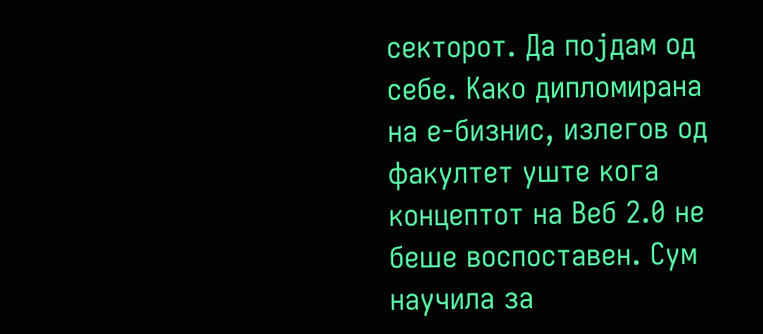секторот. Да појдам од себе. Како дипломирана на е-бизнис, излегов од факултет уште кога концептот на Веб 2.0 не беше воспоставен. Сум научила за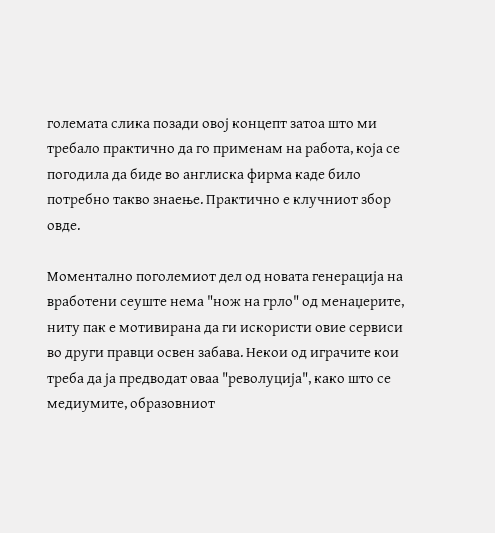големата слика позади овој концепт затоа што ми требало практично да го применам на работа, која се погодила да биде во англиска фирма каде било потребно такво знаење. Практично е клучниот збор овде.

Моментално поголемиот дел од новата генерација на вработени сеуште нема "нож на грло" од менаџерите, ниту пак е мотивирана да ги искористи овие сервиси во други правци освен забава. Некои од играчите кои треба да ја предводат оваа "револуција", како што се медиумите, образовниот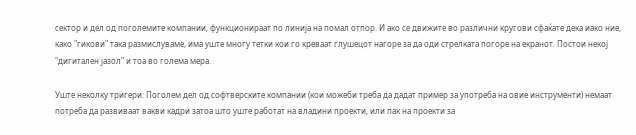сектор и дел од поголемите компании, функционираат по линија на помал отпор. И ако се движите во различни кругови сфаќате дека иако ние, како "гикови" така размислуваме, има уште многу тетки кои го креваат глушецот нагоре за да оди стрелката погоре на екранот. Постои некој "дигитален јазол" и тоа во голема мера.

Уште неколку тригери: Поголем дел од софтверските компании (кои можеби треба да дадат пример за употреба на овие инструменти) немаат потреба да развиваат вакви кадри затоа што уште работат на владини проекти, или пак на проекти за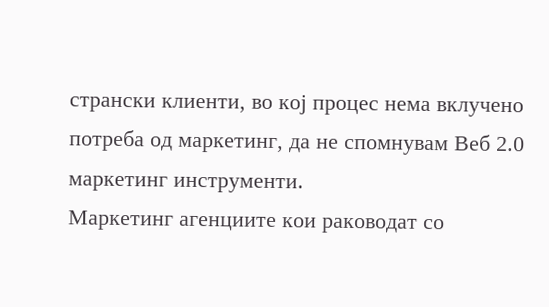странски клиенти, во кој процес нема вклучено потреба од маркетинг, да не спомнувам Веб 2.0 маркетинг инструменти.
Маркетинг агенциите кои раководат со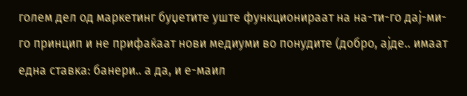голем дел од маркетинг буџетите уште функционираат на на-ти-го дај-ми-го принцип и не прифаќаат нови медиуми во понудите (добро, ајде.. имаат една ставка: банери.. а да, и е-маил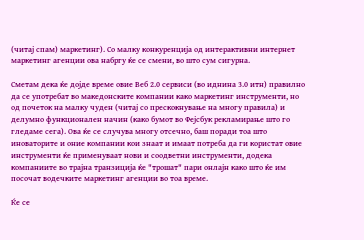(читај спам) маркетинг). Со малку конкуренција од интерактивни интернет маркетинг агенции ова набргу ќе се смени, во што сум сигурна.

Сметам дека ќе дојде време овие Веб 2.0 сервиси (во иднина 3.0 итн) правилно да се употребат во македонските компании како маркетинг инструменти, но од почеток на малку чуден (читај со прескокнување на многу правила) и делумно функционален начин (како бумот во Фејсбук рекламирање што го гледаме сега). Ова ќе се случува многу отсечно, баш поради тоа што иноваторите и оние компании кои знаат и имаат потреба да ги користат овие инструменти ќе применуваат нови и соодветни инструменти, додека компаниите во трајна транзиција ќе "трошат" пари онлајн како што ќе им посочат водечките маркетинг агенции во тоа време.

Ќе се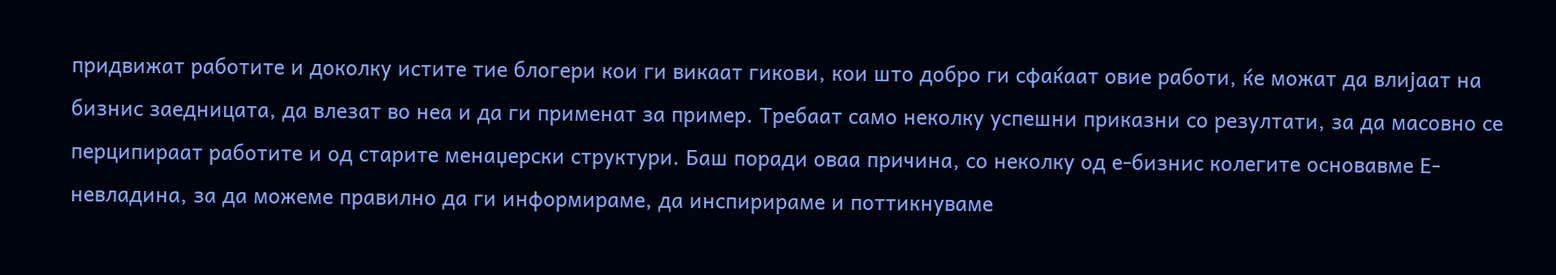придвижат работите и доколку истите тие блогери кои ги викаат гикови, кои што добро ги сфаќаат овие работи, ќе можат да влијаат на бизнис заедницата, да влезат во неа и да ги применат за пример. Требаат само неколку успешни приказни со резултати, за да масовно се перципираат работите и од старите менаџерски структури. Баш поради оваа причина, со неколку од е-бизнис колегите основавме Е-невладина, за да можеме правилно да ги информираме, да инспирираме и поттикнуваме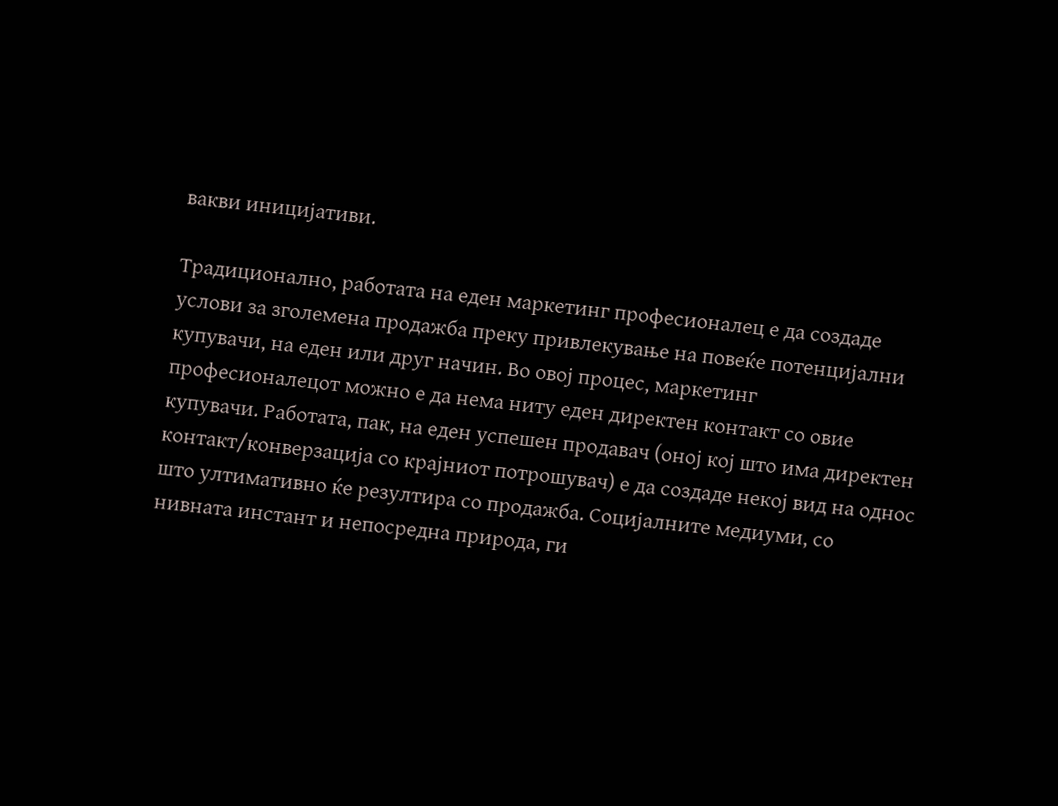вакви иницијативи.

Традиционално, работата на еден маркетинг професионалец е да создаде услови за зголемена продажба преку привлекување на повеќе потенцијални купувачи, на еден или друг начин. Во овој процес, маркетинг професионалецот можно е да нема ниту еден директен контакт со овие купувачи. Работата, пак, на еден успешен продавач (оној кој што има директен контакт/конверзација со крајниот потрошувач) е да создаде некој вид на однос што ултимативно ќе резултира со продажба. Социјалните медиуми, со нивната инстант и непосредна природа, ги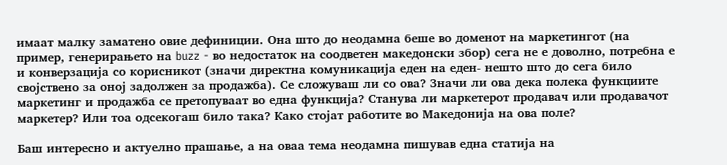имаат малку заматено овие дефиниции. Она што до неодамна беше во доменот на маркетингот (на пример, генерирањето на buzz - во недостаток на соодветен македонски збор) сега не е доволно, потребна е и конверзација со корисникот (значи директна комуникација еден на еден- нешто што до сега било својствено за оној задолжен за продажба). Се сложуваш ли со ова? Значи ли ова дека полека функциите маркетинг и продажба се претопуваат во една функција? Станува ли маркетерот продавач или продавачот маркетер? Или тоа одсекогаш било така? Како стојат работите во Македонија на ова поле?

Баш интересно и актуелно прашање, а на оваа тема неодамна пишував една статија на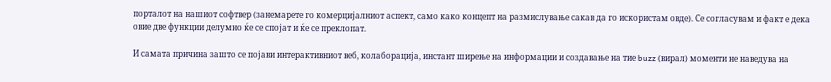порталот на нашиот софтвер (занемарете го комерцијалниот аспект, само како концепт на размислување сакав да го искористам овде). Се согласувам и факт е дека овие две функции делумно ќе се спојат и ќе се преклопат.

И самата причина зашто се појави интерактивниот веб, колаборација, инстант ширење на информации и создавање на тие buzz (вирал) моменти не наведува на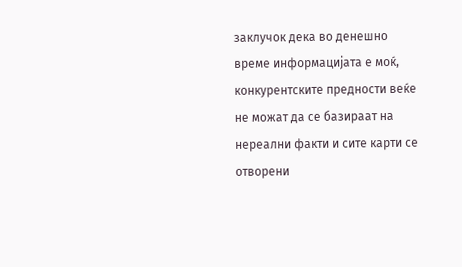заклучок дека во денешно време информацијата е моќ, конкурентските предности веќе не можат да се базираат на нереални факти и сите карти се отворени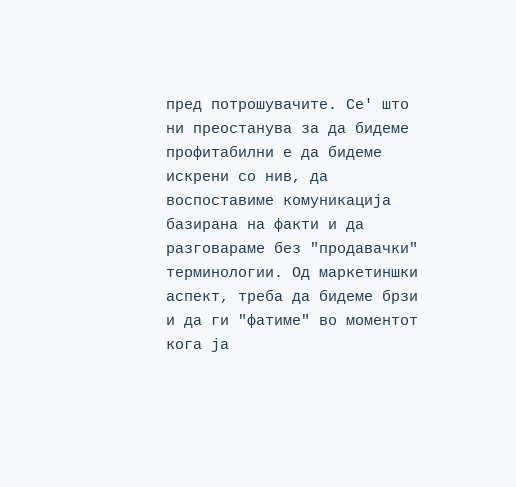пред потрошувачите. Се' што ни преостанува за да бидеме профитабилни е да бидеме искрени со нив, да воспоставиме комуникација базирана на факти и да разговараме без "продавачки" терминологии. Од маркетиншки аспект, треба да бидеме брзи  и да ги "фатиме" во моментот кога ја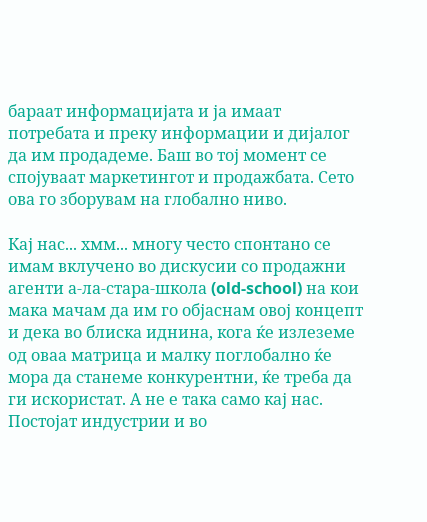бараат информацијата и ја имаат потребата и преку информации и дијалог да им продадеме. Баш во тој момент се спојуваат маркетингот и продажбата. Сето ова го зборувам на глобално ниво.

Кај нас... хмм... многу често спонтано се имам вклучено во дискусии со продажни агенти а-ла-стара-школа (old-school) на кои мака мачам да им го објаснам овој концепт и дека во блиска иднина, кога ќе излеземе од оваа матрица и малку поглобално ќе мора да станеме конкурентни, ќе треба да ги искористат. А не е така само кај нас. Постојат индустрии и во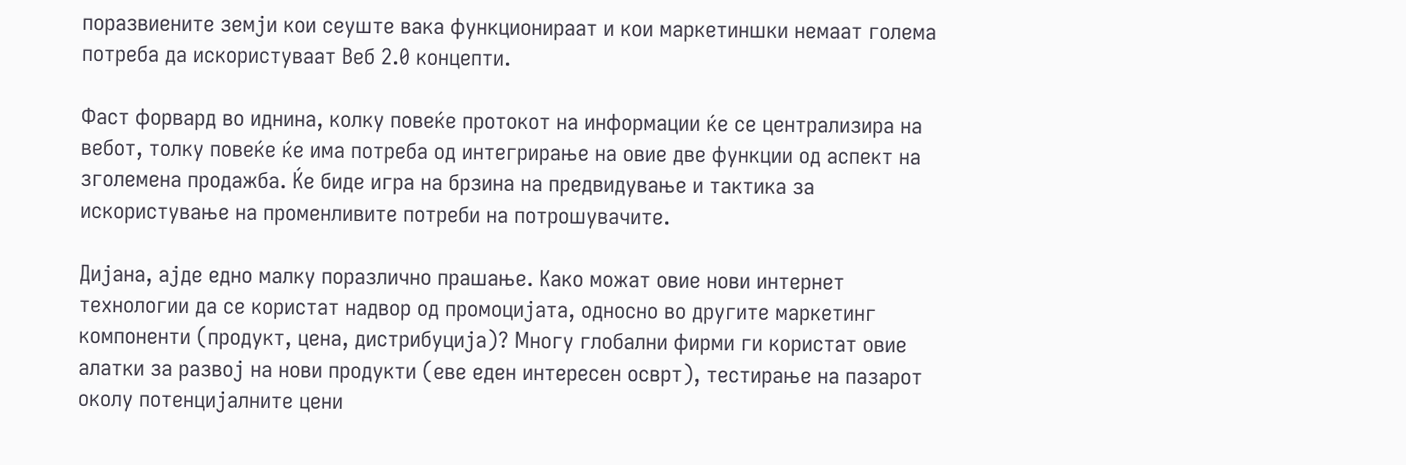поразвиените земји кои сеуште вака функционираат и кои маркетиншки немаат голема потреба да искористуваат Веб 2.0 концепти.

Фаст форвард во иднина, колку повеќе протокот на информации ќе се централизира на вебот, толку повеќе ќе има потреба од интегрирање на овие две функции од аспект на зголемена продажба. Ќе биде игра на брзина на предвидување и тактика за искористување на променливите потреби на потрошувачите.

Дијана, ајде едно малку поразлично прашање. Како можат овие нови интернет технологии да се користат надвор од промоцијата, односно во другите маркетинг компоненти (продукт, цена, дистрибуција)? Многу глобални фирми ги користат овие алатки за развој на нови продукти (еве еден интересен осврт), тестирање на пазарот околу потенцијалните цени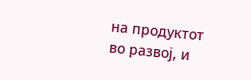на продуктот во развој, и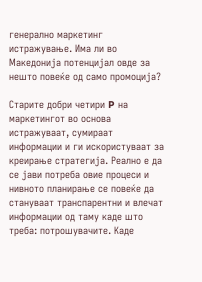генерално маркетинг истражување. Има ли во Македонија потенцијал овде за нешто повеќе од само промоција?

Старите добри четири P на маркетингот во основа истражуваат, сумираат информации и ги искористуваат за креирање стратегија. Реално е да се јави потреба овие процеси и нивното планирање се повеќе да стануваат транспарентни и влечат информации од таму каде што треба: потрошувачите. Каде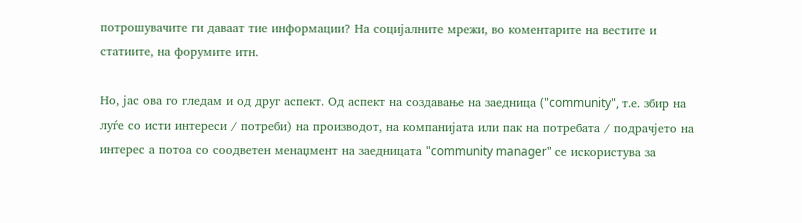потрошувачите ги даваат тие информации? На социјалните мрежи, во коментарите на вестите и статиите, на форумите итн.

Но, јас ова го гледам и од друг аспект. Од аспект на создавање на заедница ("community", т.е. збир на луѓе со исти интереси / потреби) на производот, на компанијата или пак на потребата / подрачјето на интерес а потоа со соодветен менаџмент на заедницата "community manager" се искористува за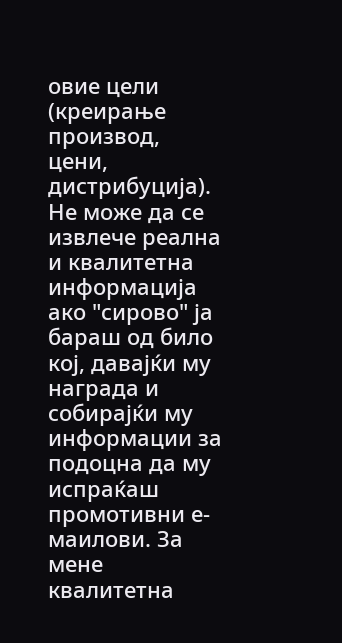овие цели (креирање производ, цени, дистрибуција). Не може да се извлече реална и квалитетна информација ако "сирово" ја бараш од било кој, давајќи му награда и собирајќи му информации за подоцна да му испраќаш промотивни е-маилови. За мене квалитетна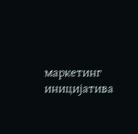маркетинг иницијатива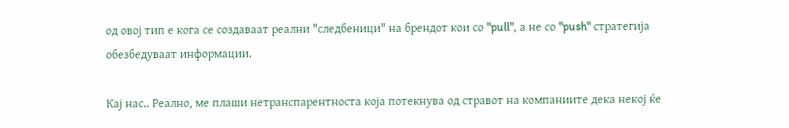од овој тип е кога се создаваат реални "следбеници" на брендот кои со "pull", а не со "push" стратегија обезбедуваат информации.

Кај нас.. Реално, ме плаши нетранспарентноста која потекнува од стравот на компаниите дека некој ќе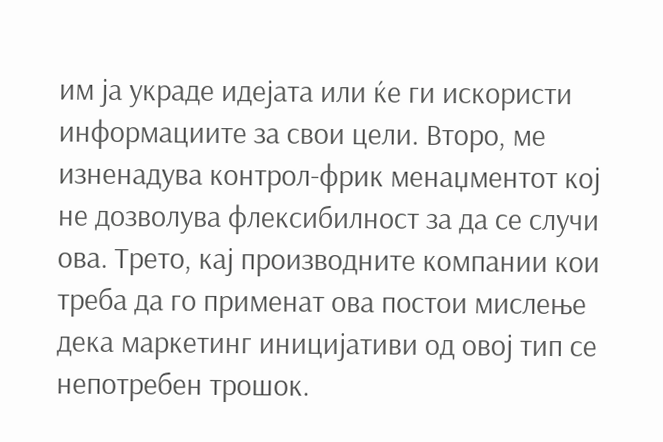им ја украде идејата или ќе ги искористи информациите за свои цели. Второ, ме изненадува контрол-фрик менаџментот кој не дозволува флексибилност за да се случи ова. Трето, кај производните компании кои треба да го применат ова постои мислење дека маркетинг иницијативи од овој тип се непотребен трошок.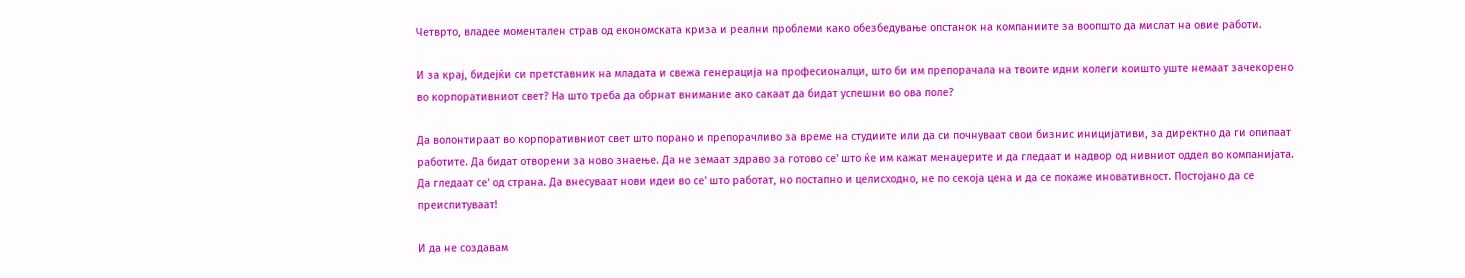Четврто, владее моментален страв од економската криза и реални проблеми како обезбедување опстанок на компаниите за воопшто да мислат на овие работи.

И за крај, бидејќи си претставник на младата и свежа генерација на професионалци, што би им препорачала на твоите идни колеги коишто уште немаат зачекорено во корпоративниот свет? На што треба да обрнат внимание ако сакаат да бидат успешни во ова поле?

Да волонтираат во корпоративниот свет што порано и препорачливо за време на студиите или да си почнуваат свои бизнис иницијативи, за директно да ги опипаат работите. Да бидат отворени за ново знаење. Да не земаат здраво за готово се' што ќе им кажат менаџерите и да гледаат и надвор од нивниот оддел во компанијата. Да гледаат се' од страна. Да внесуваат нови идеи во се' што работат, но постапно и целисходно, не по секоја цена и да се покаже иновативност. Постојано да се преиспитуваат!

И да не создавам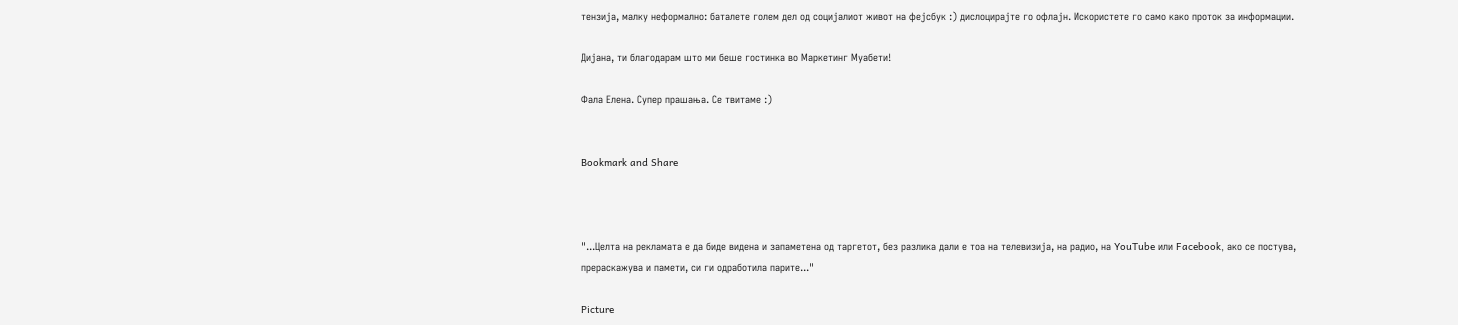тензија, малку неформално: баталете голем дел од социјалиот живот на фејсбук :) дислоцирајте го офлајн. Искористете го само како проток за информации.

Дијана, ти благодарам што ми беше гостинка во Маркетинг Муабети!

Фала Елена. Супер прашања. Се твитаме :)


Bookmark and Share



"...Целта на рекламата е да биде видена и запаметена од таргетот, без разлика дали е тоа на телевизија, на радио, на YouTube или Facebook, ако се постува, прераскажува и памети, си ги одработила парите..."

Picture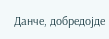Данче, добредојде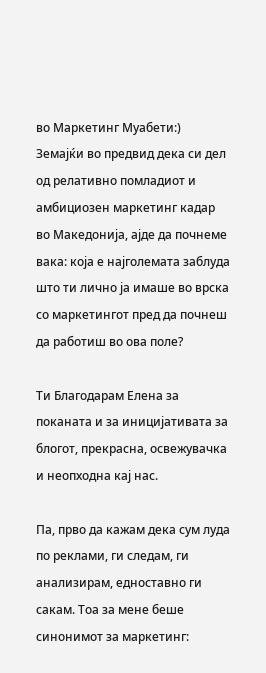во Маркетинг Муабети:) Земајќи во предвид дека си дел од релативно помладиот и амбициозен маркетинг кадар во Македонија, ајде да почнеме вака: која е најголемата заблуда што ти лично ја имаше во врска со маркетингот пред да почнеш да работиш во ова поле?

Ти Благодарам Елена за поканата и за иницијативата за блогот, прекрасна, освежувачка и неопходна кај нас.

Па, прво да кажам дека сум луда по реклами, ги следам, ги анализирам, едноставно ги сакам. Тоа за мене беше синонимот за маркетинг: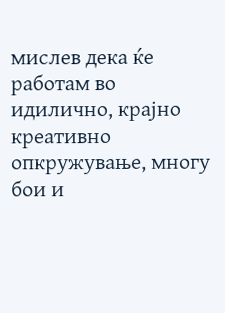мислев дека ќе работам во идилично, крајно креативно опкружување, многу бои и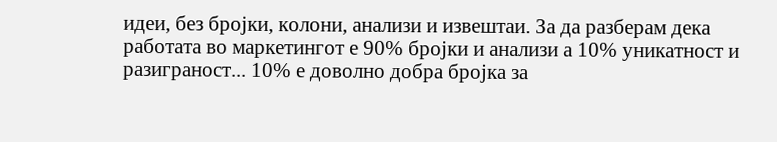идеи, без бројки, колони, анализи и извештаи. За да разберам дека работата во маркетингот е 90% бројки и анализи а 10% уникатност и разиграност... 10% е доволно добра бројка за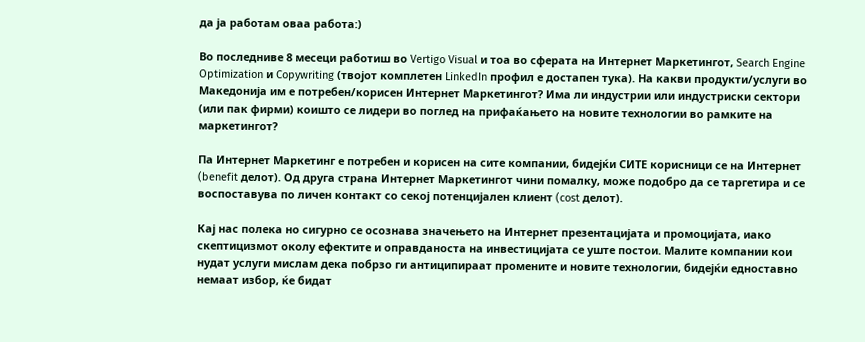да ја работам оваа работа:)

Во последниве 8 месеци работиш во Vertigo Visual и тоа во сферата на Интернет Маркетингот, Search Engine Optimization и Copywriting (твојот комплетен LinkedIn профил е достапен тука). На какви продукти/услуги во Македонија им е потребен/корисен Интернет Маркетингот? Има ли индустрии или индустриски сектори (или пак фирми) коишто се лидери во поглед на прифаќањето на новите технологии во рамките на маркетингот?

Па Интернет Маркетинг е потребен и корисен на сите компании, бидејќи СИТЕ корисници се на Интернет (benefit делот). Од друга страна Интернет Маркетингот чини помалку, може подобро да се таргетира и се воспоставува по личен контакт со секој потенцијален клиент (cost делот).

Кај нас полека но сигурно се осознава значењето на Интернет презентацијата и промоцијата, иако скептицизмот околу ефектите и оправданоста на инвестицијата се уште постои. Малите компании кои нудат услуги мислам дека побрзо ги антиципираат промените и новите технологии, бидејќи едноставно немаат избор, ќе бидат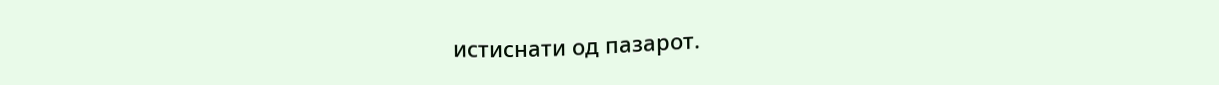истиснати од пазарот.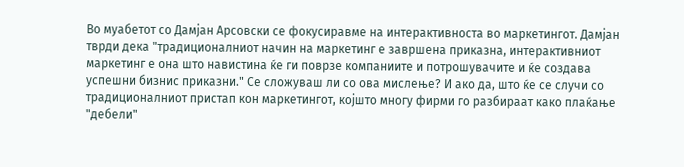Во муабетот со Дамјан Арсовски се фокусиравме на интерактивноста во маркетингот. Дамјан тврди дека "традиционалниот начин на маркетинг е завршена приказна, интерактивниот маркетинг е она што навистина ќе ги поврзе компаниите и потрошувачите и ќе создава успешни бизнис приказни." Се сложуваш ли со ова мислење? И ако да, што ќе се случи со традиционалниот пристап кон маркетингот, којшто многу фирми го разбираат како плаќање "дебели"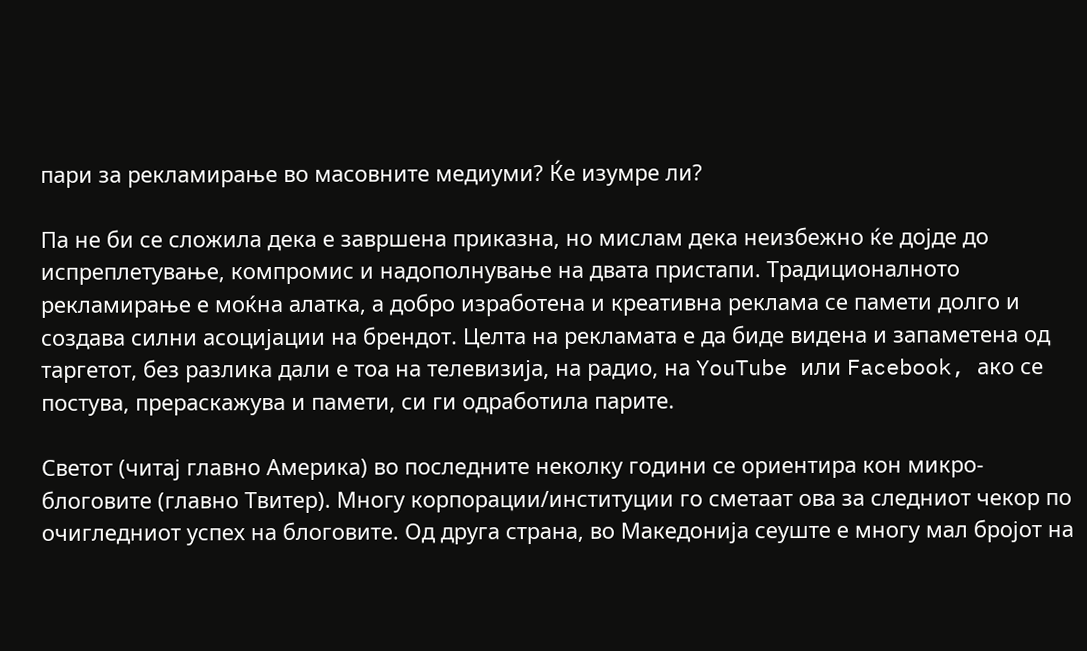пари за рекламирање во масовните медиуми? Ќе изумре ли?

Па не би се сложила дека е завршена приказна, но мислам дека неизбежно ќе дојде до испреплетување, компромис и надополнување на двата пристапи. Традиционалното рекламирање е моќна алатка, а добро изработена и креативна реклама се памети долго и создава силни асоцијации на брендот. Целта на рекламата е да биде видена и запаметена од таргетот, без разлика дали е тоа на телевизија, на радио, на YouTube или Facebook, ако се постува, прераскажува и памети, си ги одработила парите.

Светот (читај главно Америка) во последните неколку години се ориентира кон микро-блоговите (главно Твитер). Многу корпорации/институции го сметаат ова за следниот чекор по очигледниот успех на блоговите. Од друга страна, во Македонија сеуште е многу мал бројот на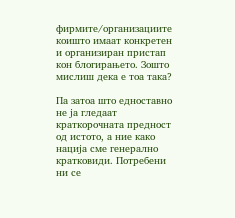фирмите/организациите коишто имаат конкретен и организиран пристап кон блогирањето. Зошто мислиш дека е тоа така?

Па затоа што едноставно не ја гледаат краткорочната предност од истото, а ние како нација сме генерално кратковиди. Потребени ни се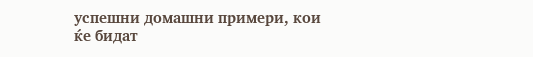успешни домашни примери, кои ќе бидат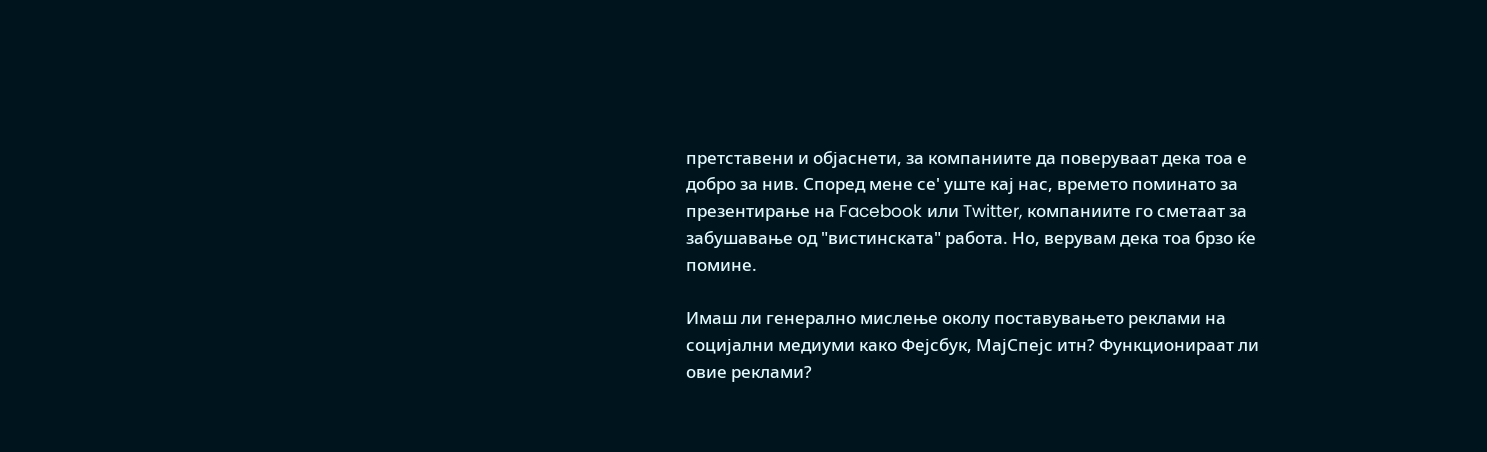претставени и објаснети, за компаниите да поверуваат дека тоа е добро за нив. Според мене се' уште кај нас, времето поминато за презентирање на Facebook или Twitter, компаниите го сметаат за забушавање од "вистинската" работа. Но, верувам дека тоа брзо ќе помине.

Имаш ли генерално мислење околу поставувањето реклами на социјални медиуми како Фејсбук, МајСпејс итн? Функционираат ли овие реклами?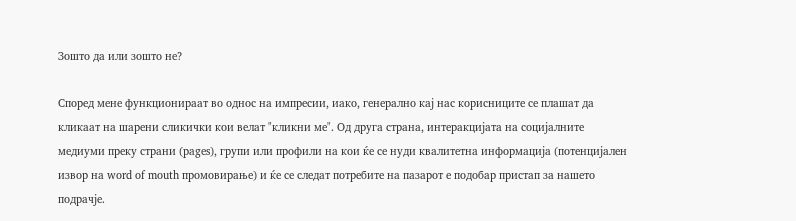Зошто да или зошто не?

Според мене функционираат во однос на импресии, иако, генерално кај нас корисниците се плашат да кликаат на шарени сликички кои велат "кликни ме". Од друга страна, интеракцијата на социјалните медиуми преку страни (pages), групи или профили на кои ќе се нуди квалитетна информација (потенцијален извор на word of mouth промовирање) и ќе се следат потребите на пазарот е подобар пристап за нашето подрачје.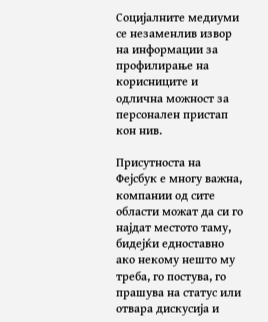Социјалните медиуми се незаменлив извор на информации за профилирање на корисниците и одлична можност за персонален пристап кон нив.

Присутноста на Фејсбук е многу важна, компании од сите области можат да си го најдат местото таму, бидејќи едноставно ако некому нешто му треба, го постува, го прашува на статус или отвара дискусија и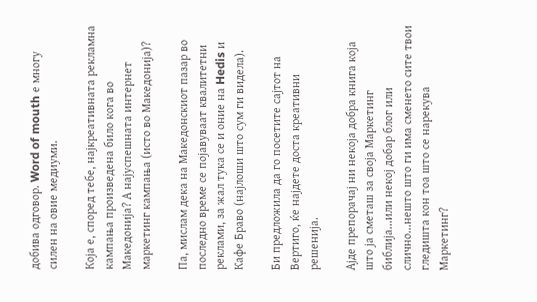добива одговор. Word of mouth е многу силен на овие медиуми.

Која е, според тебе, најкреативната рекламна кампања произведена било кога во Македонија? А најуспешната интернет маркетинг кампања (исто во Македонија)?

Па, мислам дека на Македонскиот пазар во последно време се појавуваат квалитетни реклами, за жал тука се и оние на Hedis и Кафе Браво (најлоши што сум ги видела).

Би предложила да го посетите сајтот на Вертиго, ќе најдете доста креативни решенија.

Ајде препорачај ни некоја добра книга која што ја сметаш за своја Маркетинг библија...или некој добар блог или слично...нешто што ги има сменето сите твои гледишта кон тоа што се нарекува Маркетинг?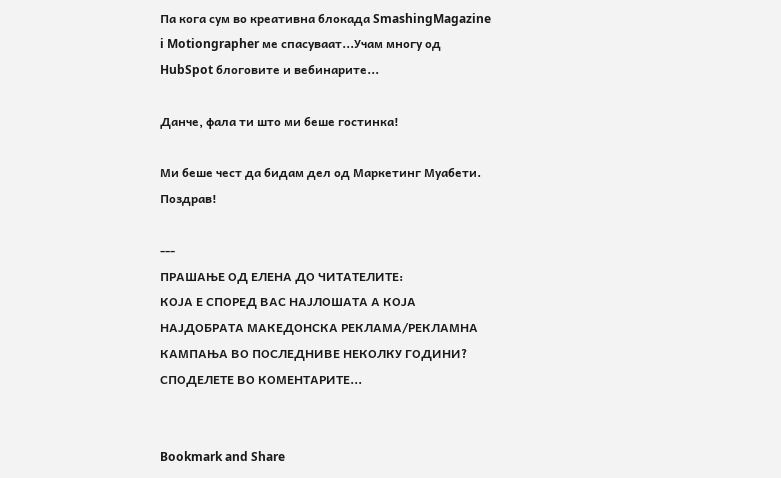Па кога сум во креативна блокада SmashingMagazine i Motiongrapher ме спасуваат...Учам многу од HubSpot блоговите и вебинарите...

Данче, фала ти што ми беше гостинка!

Ми беше чест да бидам дел од Маркетинг Муабети. Поздрав!

---
ПРАШАЊЕ ОД ЕЛЕНА ДО ЧИТАТЕЛИТЕ:
КОЈА Е СПОРЕД ВАС НАЈЛОШАТА А КОЈА НАЈДОБРАТА МАКЕДОНСКА РЕКЛАМА/РЕКЛАМНА КАМПАЊА ВО ПОСЛЕДНИВЕ НЕКОЛКУ ГОДИНИ? СПОДЕЛЕТЕ ВО КОМЕНТАРИТЕ...


Bookmark and Share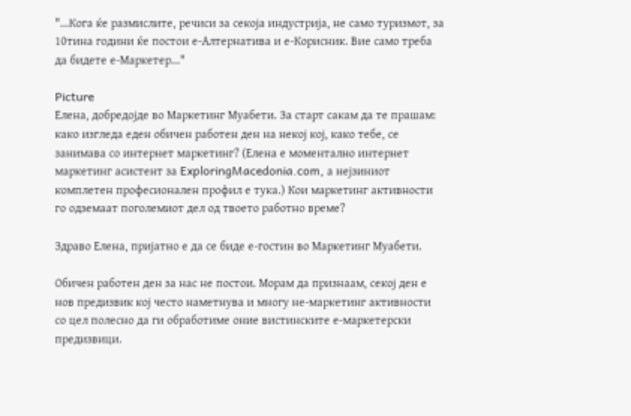"...Кога ќе размислите, речиси за секоја индустрија, не само туризмот, за 10тина години ќе постои е-Алтернатива и е-Корисник. Вие само треба да бидете е-Маркетер..."

Picture
Елена, добредојде во Маркетинг Муабети. За старт сакам да те прашам: како изгледа еден обичен работен ден на некој кој, како тебе, се занимава со интернет маркетинг? (Елена е моментално интернет маркетинг асистент за ExploringMacedonia.com, а нејзиниот комплетен професионален профил е тука.) Кои маркетинг активности го одземаат поголемиот дел од твоето работно време?

Здраво Елена, пријатно е да се биде е-гостин во Маркетинг Муабети.

Обичен работен ден за нас не постои. Морам да признаам, секој ден е нов предизвик кој често наметнува и многу не-маркетинг активности со цел полесно да ги обработиме оние вистинските е-маркетерски предизвици.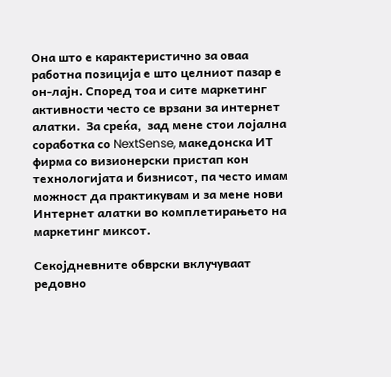Она што е карактеристично за оваа работна позиција е што целниот пазар е он-лајн. Според тоа и сите маркетинг активности често се врзани за интернет  алатки.  За среќа,  зад мене стои лојална соработка со NextSense, македонска ИТ фирма со визионерски пристап кон технологијата и бизнисот, па често имам можност да практикувам и за мене нови Интернет алатки во комплетирањето на маркетинг миксот.

Секојдневните обврски вклучуваат редовно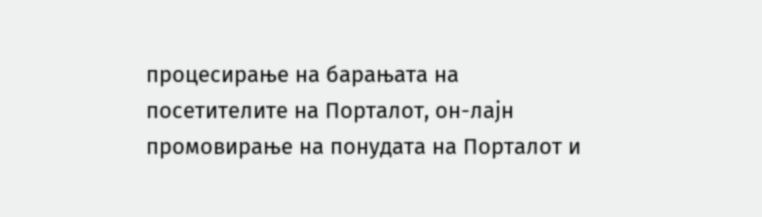процесирање на барањата на посетителите на Порталот, он-лајн промовирање на понудата на Порталот и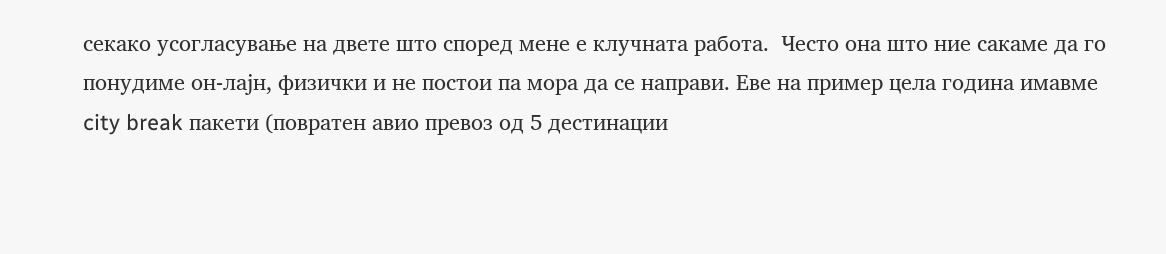секако усогласување на двете што според мене е клучната работа.  Често она што ние сакаме да го понудиме он-лајн, физички и не постои па мора да се направи. Еве на пример цела година имавме city break пакети (повратен авио превоз од 5 дестинации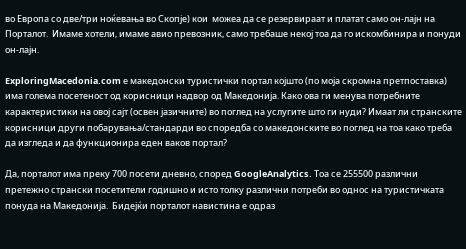во Европа со две/три ноќевања во Скопје) кои  можеа да се резервираат и платат само он-лајн на Порталот.  Имаме хотели, имаме авио превозник, само требаше некој тоа да го искомбинира и понуди он-лајн.

ExploringMacedonia.com е македонски туристички портал којшто (по моја скромна претпоставка) има голема посетеност од корисници надвор од Македонија. Како ова ги менува потребните карактеристики на овој сајт (освен јазичните) во поглед на услугите што ги нуди? Имаат ли странските корисници други побарувања/стандарди во споредба со македонските во поглед на тоа како треба да изгледа и да функционира еден ваков портал?

Да, порталот има преку 700 посети дневно, според GoogleAnalytics. Тоа се 255500 различни претежно странски посетители годишно и исто толку различни потреби во однос на туристичката понуда на Македонија.  Бидејќи порталот навистина е одраз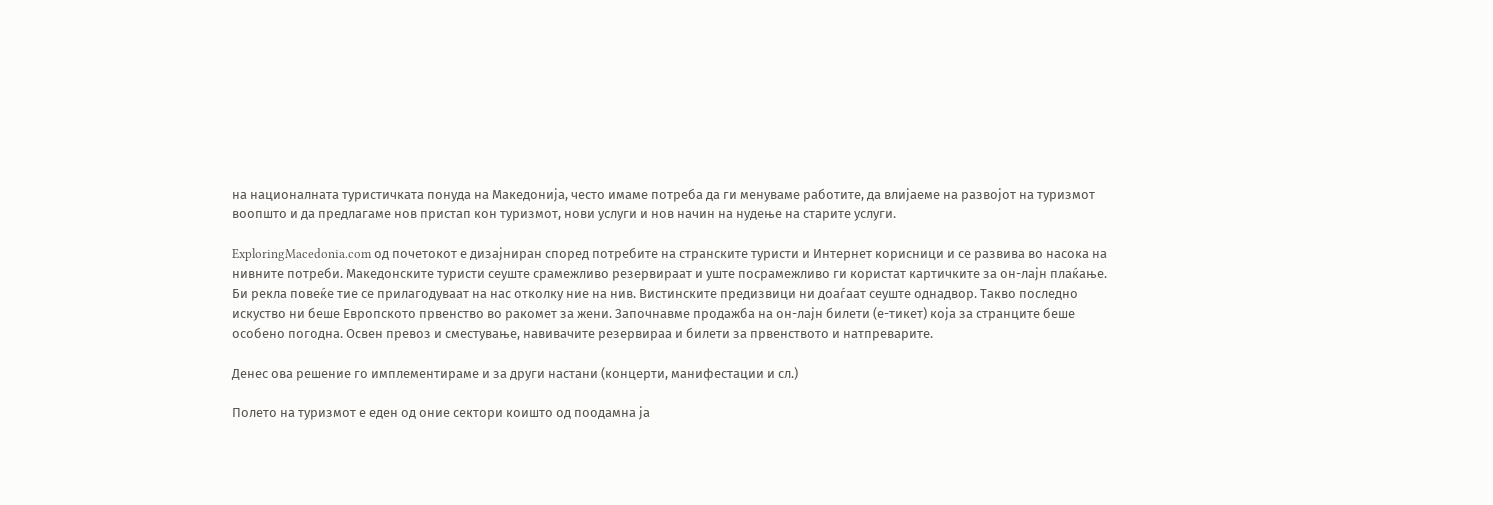на националната туристичката понуда на Македонија, често имаме потреба да ги менуваме работите, да влијаеме на развојот на туризмот воопшто и да предлагаме нов пристап кон туризмот, нови услуги и нов начин на нудење на старите услуги.

ExploringMacedonia.com од почетокот е дизајниран според потребите на странските туристи и Интернет корисници и се развива во насока на нивните потреби. Македонските туристи сеуште срамежливо резервираат и уште посрамежливо ги користат картичките за он-лајн плаќање. Би рекла повеќе тие се прилагодуваат на нас отколку ние на нив. Вистинските предизвици ни доаѓаат сеуште однадвор. Такво последно искуство ни беше Европското првенство во ракомет за жени. Започнавме продажба на он-лајн билети (е-тикет) која за странците беше особено погодна. Освен превоз и сместување, навивачите резервираа и билети за првенството и натпреварите.

Денес ова решение го имплементираме и за други настани (концерти, манифестации и сл.)

Полето на туризмот е еден од оние сектори коишто од поодамна ја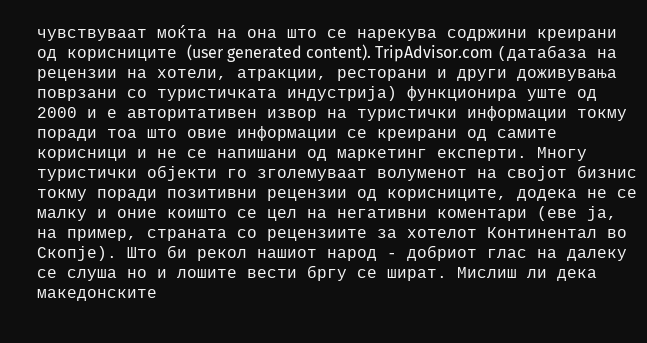чувствуваат моќта на она што се нарекува содржини креирани од корисниците (user generated content). TripAdvisor.com (датабаза на рецензии на хотели, атракции, ресторани и други доживувања поврзани со туристичката индустрија) функционира уште од 2000 и е авторитативен извор на туристички информации токму поради тоа што овие информации се креирани од самите корисници и не се напишани од маркетинг експерти. Многу туристички објекти го зголемуваат волуменот на својот бизнис токму поради позитивни рецензии од корисниците, додека не се малку и оние коишто се цел на негативни коментари (еве ја, на пример, страната со рецензиите за хотелот Континентал во Скопје). Што би рекол нашиот народ - добриот глас на далеку се слуша но и лошите вести бргу се шират. Мислиш ли дека македонските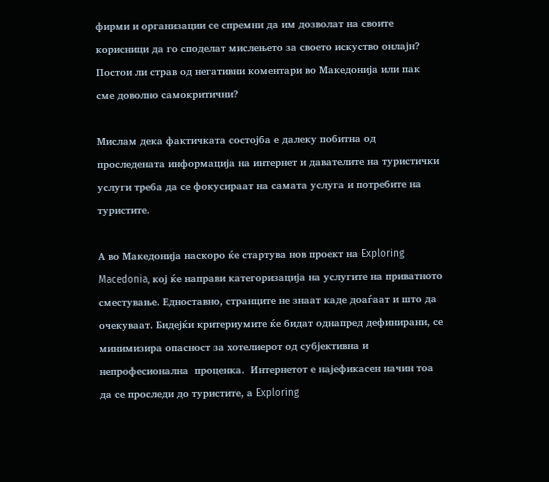фирми и организации се спремни да им дозволат на своите корисници да го споделат мислењето за своето искуство онлајн? Постои ли страв од негативни коментари во Македонија или пак сме доволно самокритични?

Мислам дека фактичката состојба е далеку побитна од проследената информација на интернет и давателите на туристички услуги треба да се фокусираат на самата услуга и потребите на туристите.

А во Македонија наскоро ќе стартува нов проект на Exploring Macedonia, кој ќе направи категоризација на услугите на приватното сместување. Едноставно, странците не знаат каде доаѓаат и што да очекуваат. Бидејќи критериумите ќе бидат однапред дефинирани, се минимизира опасност за хотелиерот од субјективна и непрофесионална  проценка.  Интернетот е најефикасен начин тоа да се проследи до туристите, а Exploring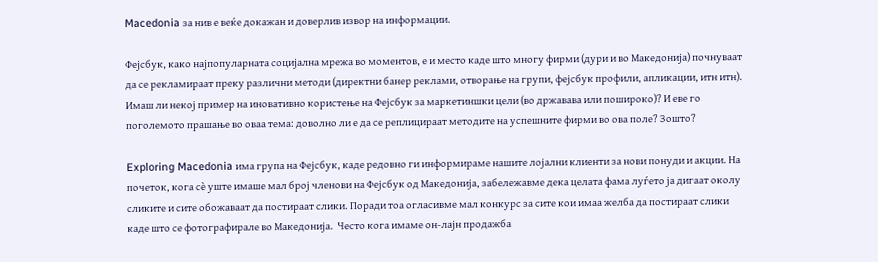Macedonia за нив е веќе докажан и доверлив извор на информации.

Фејсбук, како најпопуларната социјална мрежа во моментов, е и место каде што многу фирми (дури и во Македонија) почнуваат да се рекламираат преку различни методи (директни банер реклами, отворање на групи, фејсбук профили, апликации, итн итн). Имаш ли некој пример на иновативно користење на Фејсбук за маркетиншки цели (во државава или пошироко)? И еве го поголемото прашање во оваа тема: доволно ли е да се реплицираат методите на успешните фирми во ова поле? Зошто?

Exploring Macedonia има група на Фејсбук, каде редовно ги информираме нашите лојални клиенти за нови понуди и акции. На почеток, кога сè уште имаше мал број членови на Фејсбук од Македонија, забележавме дека целата фама луѓето ја дигаат околу сликите и сите обожаваат да постираат слики. Поради тоа огласивме мал конкурс за сите кои имаа желба да постираат слики каде што се фотографирале во Македонија.  Често кога имаме он-лајн продажба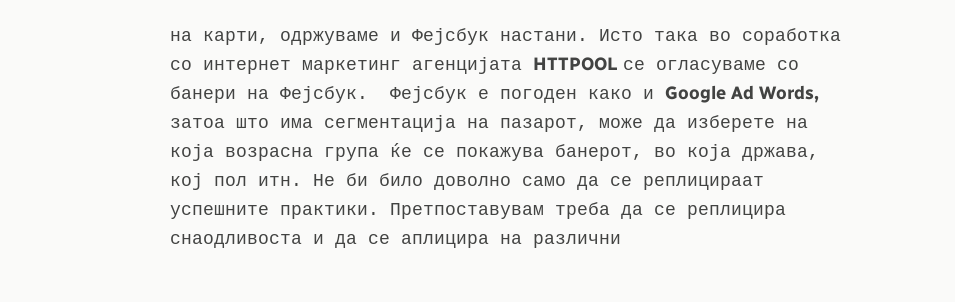на карти, одржуваме и Фејсбук настани. Исто така во соработка со интернет маркетинг агенцијата HTTPOOL се огласуваме со банери на Фејсбук.  Фејсбук е погоден како и Google Ad Words, затоа што има сегментација на пазарот, може да изберете на која возрасна група ќе се покажува банерот, во која држава, кој пол итн. Не би било доволно само да се реплицираат успешните практики. Претпоставувам треба да се реплицира снаодливоста и да се аплицира на различни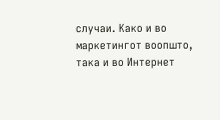случаи. Како и во маркетингот воопшто, така и во Интернет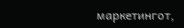маркетингот,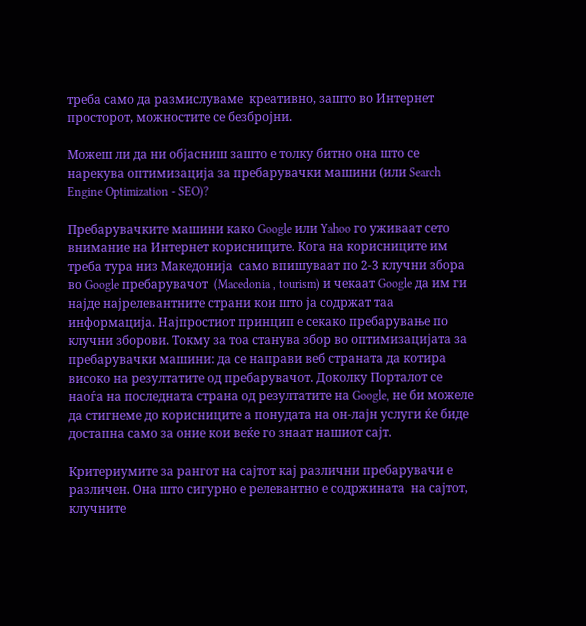треба само да размислуваме  креативно, зашто во Интернет просторот, можностите се безбројни.

Можеш ли да ни објасниш зашто е толку битно она што се нарекува оптимизација за пребарувачки машини (или Search Engine Optimization - SEO)?

Пребарувачките машини како Google или Yahoo го уживаат сето внимание на Интернет корисниците. Кога на корисниците им треба тура низ Македонија  само впишуваат по 2-3 клучни збора во Google пребарувачот  (Macedonia , tourism) и чекаат Google да им ги најде најрелевантните страни кои што ја содржат таа информација. Најпростиот принцип е секако пребарување по клучни зборови. Токму за тоа станува збор во оптимизацијата за пребарувачки машини: да се направи веб страната да котира високо на резултатите од пребарувачот. Доколку Порталот се наоѓа на последната страна од резултатите на Google, не би можеле да стигнеме до корисниците а понудата на он-лајн услуги ќе биде достапна само за оние кои веќе го знаат нашиот сајт.

Критериумите за рангот на сајтот кај различни пребарувачи е различен. Она што сигурно е релевантно е содржината  на сајтот, клучните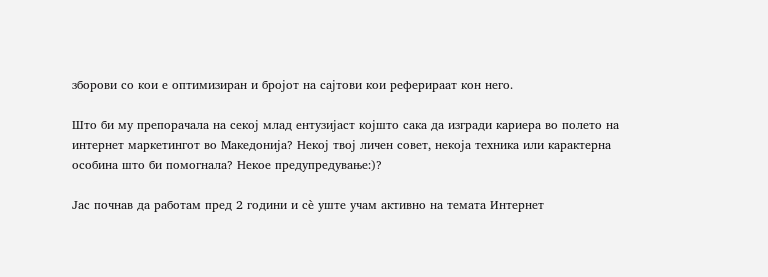зборови со кои е оптимизиран и бројот на сајтови кои реферираат кон него.

Што би му препорачала на секој млад ентузијаст којшто сака да изгради кариера во полето на интернет маркетингот во Македонија? Некој твој личен совет, некоја техника или карактерна особина што би помогнала? Некое предупредување:)?

Јас почнав да работам пред 2 години и сè уште учам активно на темата Интернет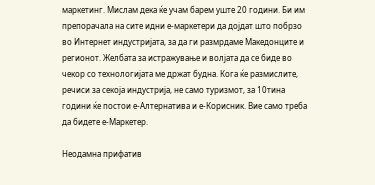маркетинг. Мислам дека ќе учам барем уште 20 години. Би им препорачала на сите идни е-маркетери да дојдат што побрзо во Интернет индустријата, за да ги размрдаме Македонците и регионот. Желбата за истражување и волјата да се биде во чекор со технологијата ме држат будна. Кога ќе размислите, речиси за секоја индустрија, не само туризмот, за 10тина години ќе постои е-Алтернатива и е-Корисник. Вие само треба да бидете е-Маркетер.

Неодамна прифатив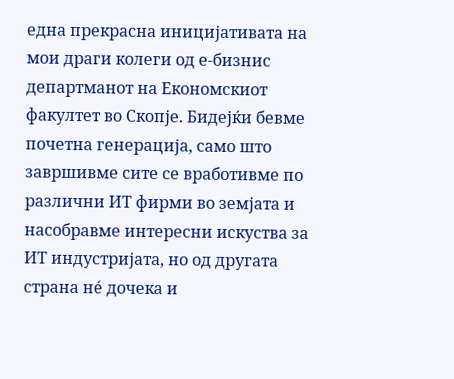една прекрасна иницијативата на мои драги колеги од е-бизнис департманот на Економскиот факултет во Скопје. Бидејќи бевме почетна генерација, само што завршивме сите се вработивме по различни ИТ фирми во земјата и насобравме интересни искуства за ИТ индустријата, но од другата страна нé дочека и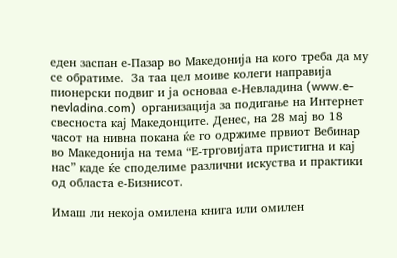еден заспан е-Пазар во Македонија на кого треба да му се обратиме.  За таа цел моиве колеги направија пионерски подвиг и ја основаа е-Невладина (www.e-nevladina.com)  организација за подигање на Интернет свесноста кај Македонците. Денес, на 28 мај во 18 часот на нивна покана ќе го одржиме првиот Вебинар во Македонија на тема “Е-трговијата пристигна и кај нас” каде ќе споделиме различни искуства и практики од областа е-Бизнисот.

Имаш ли некоја омилена книга или омилен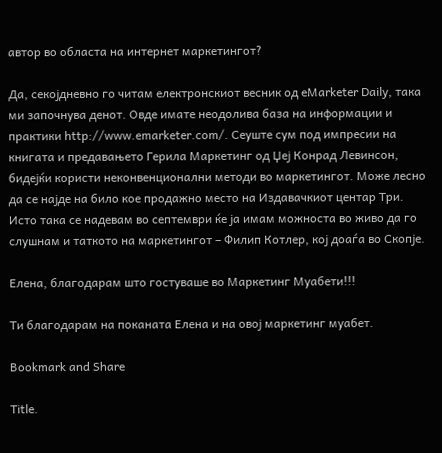автор во областа на интернет маркетингот?

Да, секојдневно го читам електронскиот весник од eMarketer Daily, така ми започнува денот. Овде имате неодолива база на информации и практики http://www.emarketer.com/. Сеуште сум под импресии на книгата и предавањето Герила Маркетинг од Џеј Конрад Левинсон, бидејќи користи неконвенционални методи во маркетингот. Може лесно да се најде на било кое продажно место на Издавачкиот центар Три. Исто така се надевам во септември ќе ја имам можноста во живо да го слушнам и таткото на маркетингот – Филип Котлер, кој доаѓа во Скопје.

Елена, благодарам што гостуваше во Маркетинг Муабети!!!

Ти благодарам на поканата Елена и на овој маркетинг муабет.

Bookmark and Share

Title.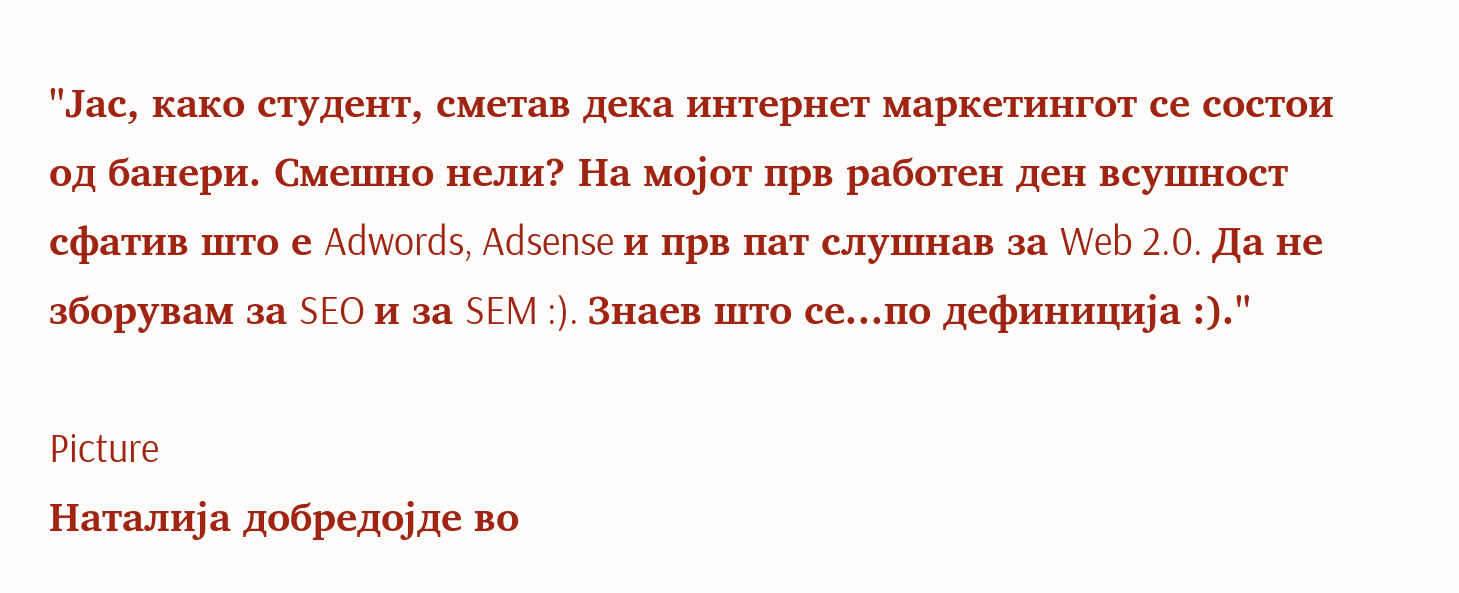"Јас, како студент, сметав дека интернет маркетингот се состои од банери. Смешно нели? На мојот прв работен ден всушност сфатив што е Adwords, Adsense и прв пат слушнав за Web 2.0. Да не зборувам за SEO и за SEM :). Знаев што се...по дефиниција :)."

Picture
Наталија добредојде во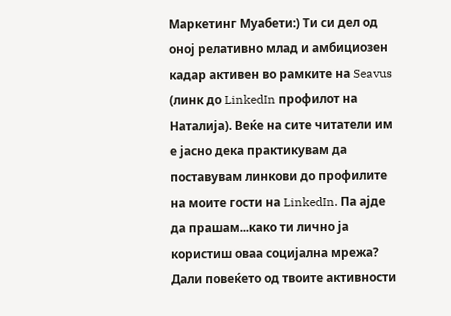Маркетинг Муабети:) Ти си дел од оној релативно млад и амбициозен кадар активен во рамките на Seavus (линк до LinkedIn профилот на Наталија). Веќе на сите читатели им е јасно дека практикувам да поставувам линкови до профилите на моите гости на LinkedIn. Па ајде да прашам...како ти лично ја користиш оваа социјална мрежа? Дали повеќето од твоите активности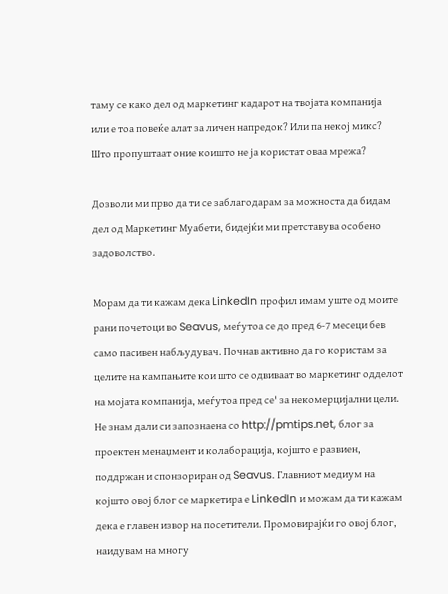таму се како дел од маркетинг кадарот на твојата компанија или е тоа повеќе алат за личен напредок? Или па некој микс? Што пропуштаат оние коишто не ја користат оваа мрежа?

Дозволи ми прво да ти се заблагодарам за можноста да бидам дел од Маркетинг Муабети, бидејќи ми претставува особено задоволство.

Морам да ти кажам дека LinkedIn профил имам уште од моите рани почетоци во Seavus, меѓутоа се до пред 6-7 месеци бев само пасивен набљудувач. Почнав активно да го користам за целите на кампањите кои што се одвиваат во маркетинг одделот на мојата компанија, меѓутоа пред се' за некомерцијални цели. Не знам дали си запознаена со http://pmtips.net, блог за проектен менаџмент и колаборација, којшто е развиен, поддржан и спонзориран од Seavus. Главниот медиум на којшто овој блог се маркетира е LinkedIn и можам да ти кажам дека е главен извор на посетители. Промовирајќи го овој блог, наидувам на многу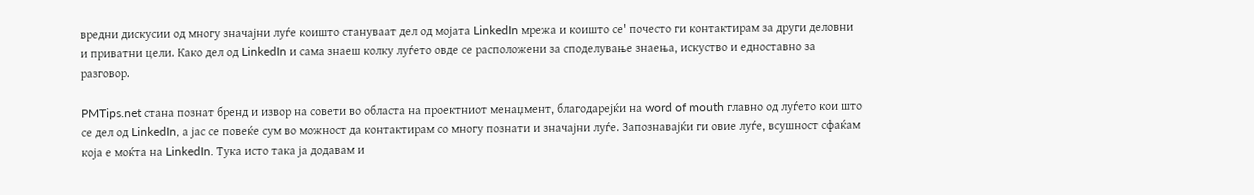вредни дискусии од многу значајни луѓе коишто стануваат дел од мојата LinkedIn мрежа и коишто се' почесто ги контактирам за други деловни и приватни цели. Како дел од LinkedIn и сама знаеш колку луѓето овде се расположени за споделување знаења, искуство и едноставно за разговор.

PMTips.net стана познат бренд и извор на совети во областа на проектниот менаџмент, благодарејќи на word of mouth главно од луѓето кои што се дел од LinkedIn, а јас се повеќе сум во можност да контактирам со многу познати и значајни луѓе. Запознавајќи ги овие луѓе, всушност сфаќам која е моќта на LinkedIn. Тука исто така ја додавам и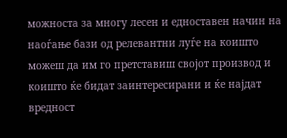можноста за многу лесен и едноставен начин на наоѓање бази од релевантни луѓе на коишто можеш да им го претставиш својот производ и коишто ќе бидат заинтересирани и ќе најдат вредност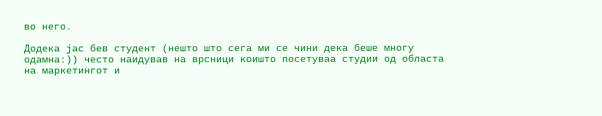во него.

Додека јас бев студент (нешто што сега ми се чини дека беше многу одамна:)) често наидував на врсници коишто посетуваа студии од областа на маркетингот и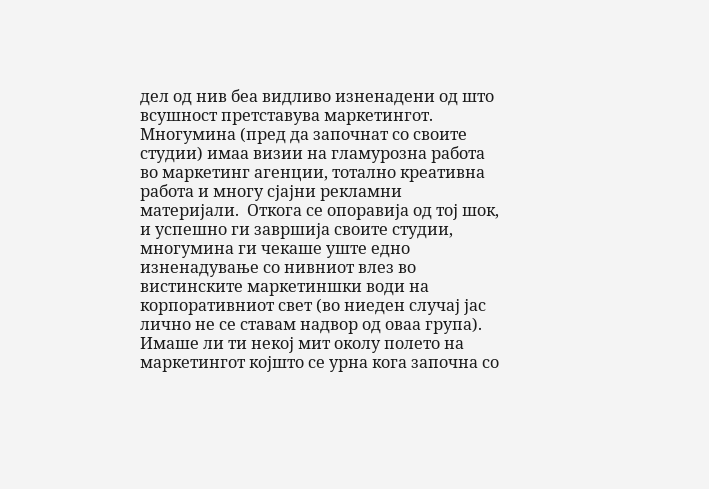дел од нив беа видливо изненадени од што всушност претставува маркетингот. Многумина (пред да започнат со своите студии) имаа визии на гламурозна работа во маркетинг агенции, тотално креативна работа и многу сјајни рекламни материјали.  Откога се опоравија од тој шок, и успешно ги завршија своите студии, многумина ги чекаше уште едно изненадување со нивниот влез во вистинските маркетиншки води на корпоративниот свет (во ниеден случај јас лично не се ставам надвор од оваа група). Имаше ли ти некој мит околу полето на маркетингот којшто се урна кога започна со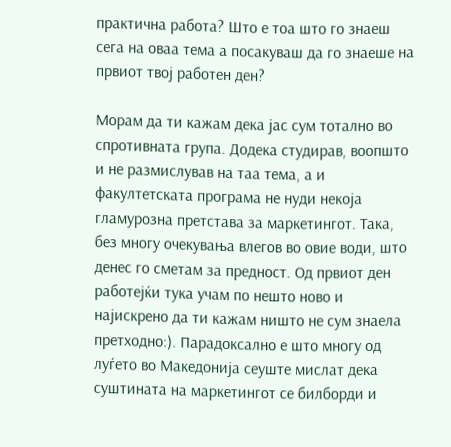практична работа? Што е тоа што го знаеш сега на оваа тема а посакуваш да го знаеше на првиот твој работен ден?

Морам да ти кажам дека јас сум тотално во спротивната група. Додека студирав, воопшто и не размислував на таа тема, а и факултетската програма не нуди некоја гламурозна претстава за маркетингот. Така, без многу очекувања влегов во овие води, што денес го сметам за предност. Од првиот ден работејќи тука учам по нешто ново и најискрено да ти кажам ништо не сум знаела претходно:). Парадоксално е што многу од луѓето во Македонија сеуште мислат дека суштината на маркетингот се билборди и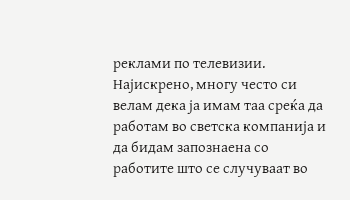реклами по телевизии. Најискрено, многу често си велам дека ја имам таа среќа да работам во светска компанија и да бидам запознаена со работите што се случуваат во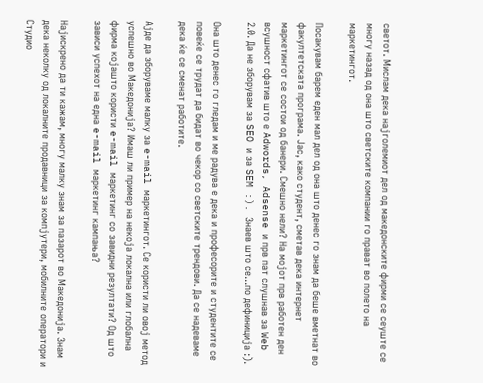светот. Мислам дека најголемиот дел од македонските фирми се сеуште се многу назад од она што светските компании го прават во полето на маркетингот.

Посакувам барем еден мал дел од она што денес го знам да беше вметнат во факултетската програма. Јас, како студент, сметав дека интернет маркетингот се состои од банери. Смешно нели? На мојот прв работен ден всушност сфатив што е Adwords, Adsense и прв пат слушнав за Web 2.0. Да не зборувам за SEO и за SEM :). Знаев што се...по дефиниција :).

Она што денес го гледам и ме радува е дека и професорите и студентите се повеќе се трудат да бидат во чекор со светските трендови. Да се надеваме дека ќе се сменат работите.

Ајде да зборуваме малку за e-mail маркетингот. Се користи ли овој метод успешно во Македонија? Имаш ли пример на некоја локална или глобална фирма којашто користи e-mail маркетинг со завидни резултати? Од што зависи успехот на една e-mail маркетинг кампања?

Најискрено да ти кажам, многу малку знам за пазарот во Македонија. Знам дека неколку од локалните продавници за компјутери, мобилните оператори и Студио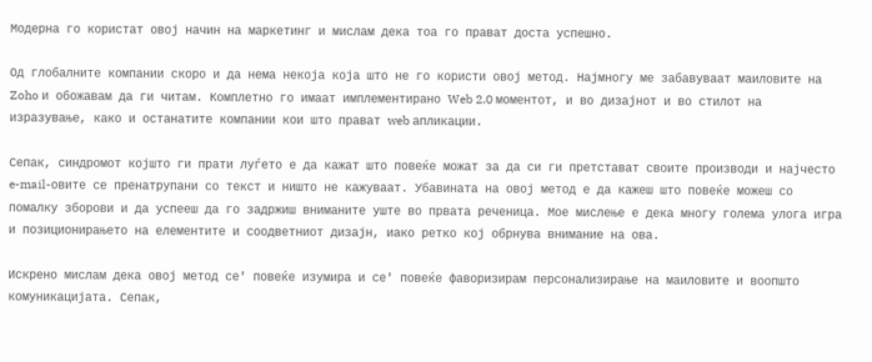Модерна го користат овој начин на маркетинг и мислам дека тоа го прават доста успешно.

Од глобалните компании скоро и да нема некоја која што не го користи овој метод. Најмногу ме забавуваат маиловите на Zoho и обожавам да ги читам. Комплетно го имаат имплементирано Web 2.0 моментот, и во дизајнот и во стилот на изразување, како и останатите компании кои што прават web апликации.

Сепак, синдромот којшто ги прати луѓето е да кажат што повеќе можат за да си ги претстават своите производи и најчесто e-mail-овите се пренатрупани со текст и ништо не кажуваат. Убавината на овој метод е да кажеш што повеќе можеш со помалку зборови и да успееш да го задржиш вниманите уште во првата реченица. Мое мислење е дека многу голема улога игра и позиционирањето на елементите и соодветниот дизајн, иако ретко кој обрнува внимание на ова.

Искрено мислам дека овој метод се' повеќе изумира и се' повеќе фаворизирам персонализирање на маиловите и воопшто комуникацијата. Сепак,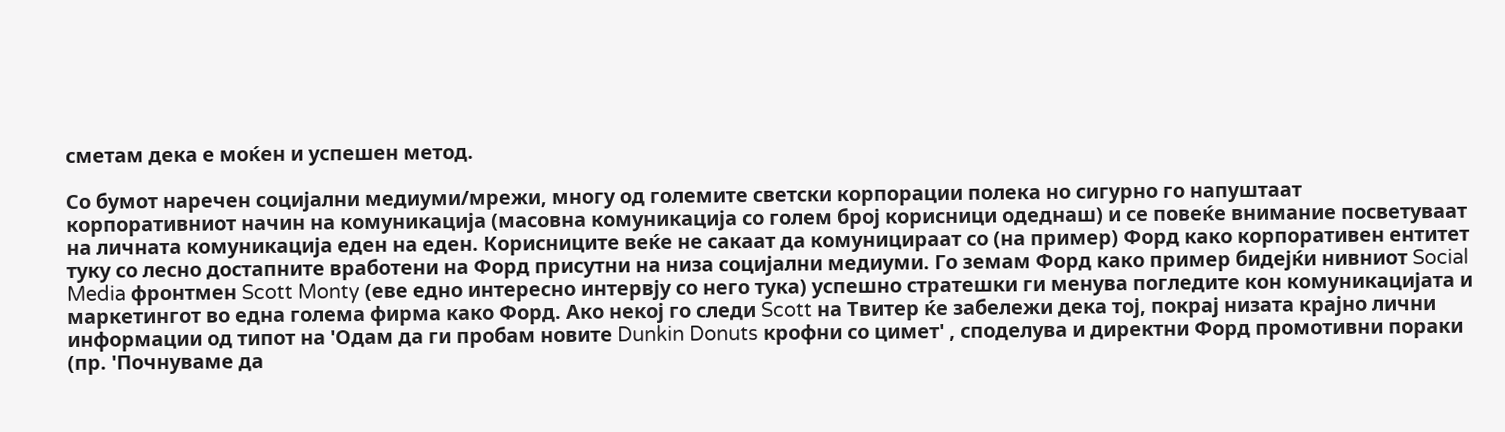сметам дека е моќен и успешен метод.

Со бумот наречен социјални медиуми/мрежи, многу од големите светски корпорации полека но сигурно го напуштаат корпоративниот начин на комуникација (масовна комуникација со голем број корисници одеднаш) и се повеќе внимание посветуваат на личната комуникација еден на еден. Корисниците веќе не сакаат да комуницираат со (на пример) Форд како корпоративен ентитет туку со лесно достапните вработени на Форд присутни на низа социјални медиуми. Го земам Форд како пример бидејќи нивниот Social Media фронтмен Scott Monty (еве едно интересно интервју со него тука) успешно стратешки ги менува погледите кон комуникацијата и маркетингот во една голема фирма како Форд. Ако некој го следи Scott на Твитер ќе забележи дека тој, покрај низата крајно лични информации од типот на 'Одам да ги пробам новите Dunkin Donuts крофни со цимет' , споделува и директни Форд промотивни пораки (пр. 'Почнуваме да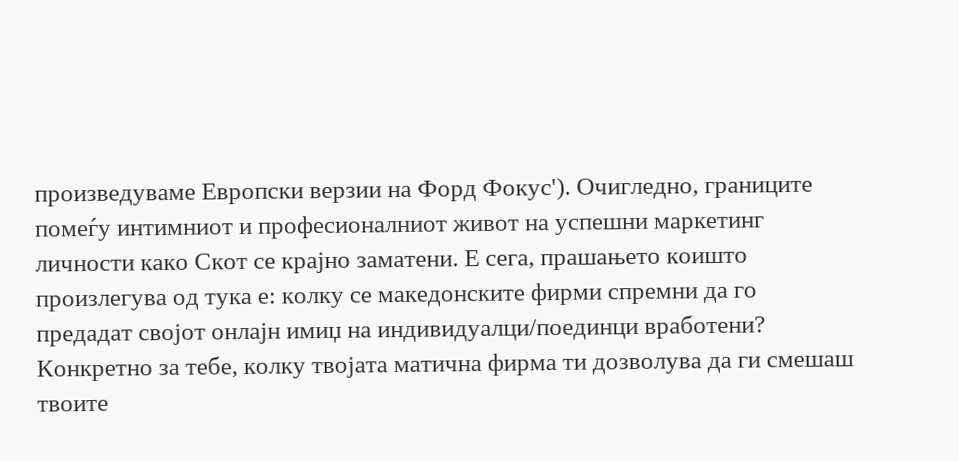произведуваме Европски верзии на Форд Фокус'). Очигледно, границите помеѓу интимниот и професионалниот живот на успешни маркетинг личности како Скот се крајно заматени. Е сега, прашањето коишто произлегува од тука е: колку се македонските фирми спремни да го предадат својот онлајн имиџ на индивидуалци/поединци вработени? Конкретно за тебе, колку твојата матична фирма ти дозволува да ги смешаш твоите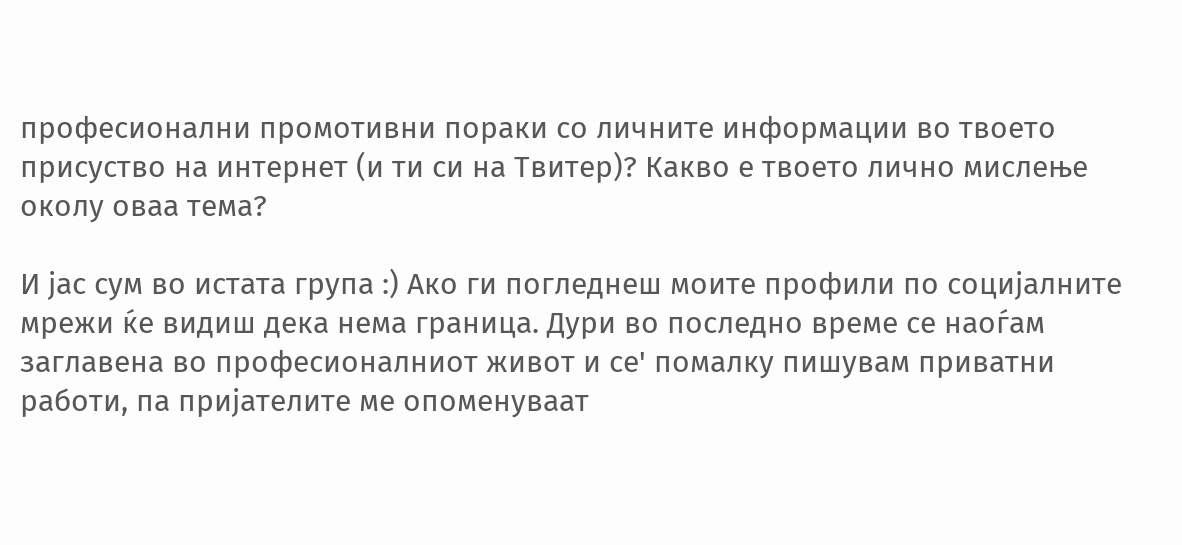професионални промотивни пораки со личните информации во твоето присуство на интернет (и ти си на Твитер)? Какво е твоето лично мислење околу оваа тема?

И јас сум во истата група :) Ако ги погледнeш моите профили по социјалните мрежи ќе видиш дека нема граница. Дури во последно време се наоѓам заглавена во професионалниот живот и се' помалку пишувам приватни работи, па пријателите ме опоменуваат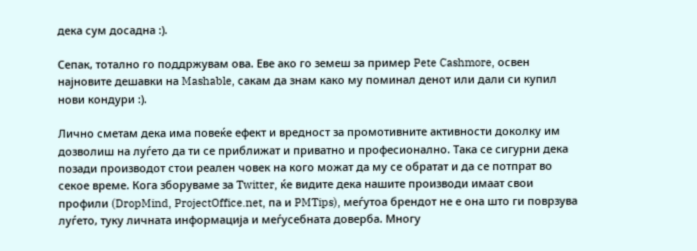дека сум досадна :).

Сепак, тотално го поддржувам ова. Еве ако го земеш за пример Pete Cashmore, освен најновите дешавки на Mashable, сакам да знам како му поминал денот или дали си купил нови кондури :).

Лично сметам дека има повеќе ефект и вредност за промотивните активности доколку им дозволиш на луѓето да ти се приближат и приватно и професионално. Така се сигурни дека позади производот стои реален човек на кого можат да му се обратат и да се потпрат во секое време. Кога зборуваме за Twitter, ќе видите дека нашите производи имаат свои профили (DropMind, ProjectOffice.net, па и PMTips), меѓутоа брендот не е она што ги поврзува луѓето, туку личната информација и меѓусебната доверба. Многу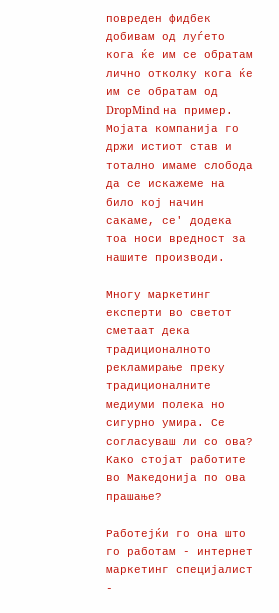повреден фидбек добивам од луѓето кога ќе им се обратам лично отколку кога ќе им се обратам од DropMind на пример. Мојата компанија го држи истиот став и тотално имаме слобода да се искажеме на било кој начин сакаме, се' додека тоа носи вредност за нашите производи.

Многу маркетинг експерти во светот сметаат дека традиционалното рекламирање преку традиционалните медиуми полека но сигурно умира. Се согласуваш ли со ова? Како стојат работите во Македонија по ова прашање?

Работејќи го она што го работам - интернет маркетинг специјалист -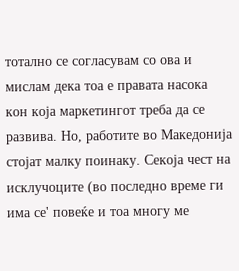тотално се согласувам со ова и мислам дека тоа е правата насока кон која маркетингот треба да се развива. Но, работите во Македонија стојат малку поинаку. Секоја чест на исклучоците (во последно време ги има се' повеќе и тоа многу ме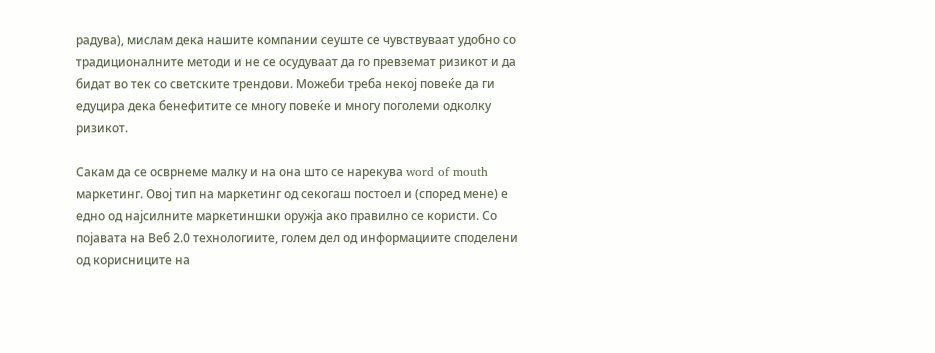радува), мислам дека нашите компании сеуште се чувствуваат удобно со традиционалните методи и не се осудуваат да го превземат ризикот и да бидат во тек со светските трендови. Можеби треба некој повеќе да ги едуцира дека бенефитите се многу повеќе и многу поголеми одколку ризикот.

Сакам да се осврнеме малку и на она што се нарекува word of mouth маркетинг. Овој тип на маркетинг од секогаш постоел и (според мене) е едно од најсилните маркетиншки оружја ако правилно се користи. Со појавата на Веб 2.0 технологиите, голем дел од информациите споделени од корисниците на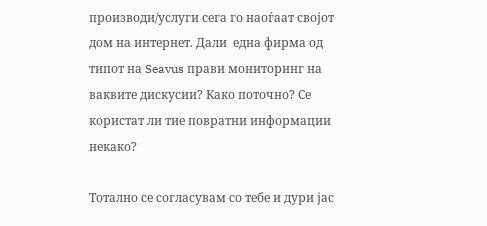производи/услуги сега го наоѓаат својот дом на интернет. Дали  една фирма од типот на Seavus прави мониторинг на ваквите дискусии? Како поточно? Се користат ли тие повратни информации некако?

Тотално се согласувам со тебе и дури јас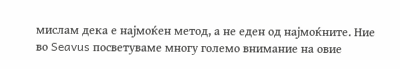мислам дека е најмоќен метод, а не еден од најмоќните. Ние во Seavus посветуваме многу големо внимание на овие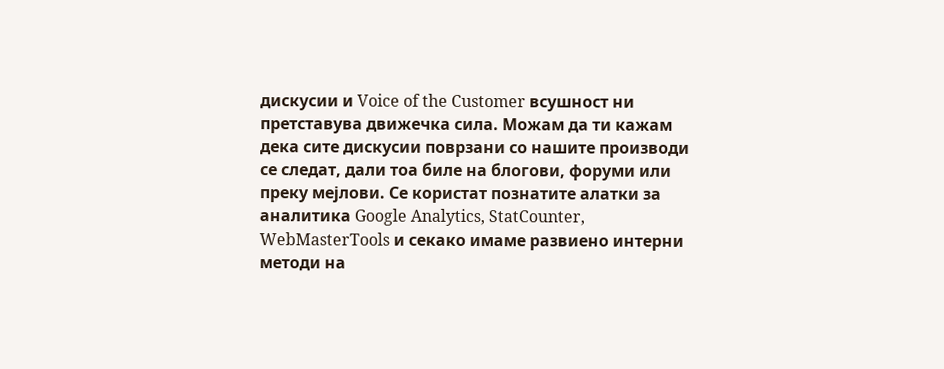дискусии и Voice of the Customer всушност ни претставува движечка сила. Можам да ти кажам дека сите дискусии поврзани со нашите производи се следат, дали тоа биле на блогови, форуми или преку мејлови. Се користат познатите алатки за аналитика Google Analytics, StatCounter, WebMasterTools и секако имаме развиено интерни методи на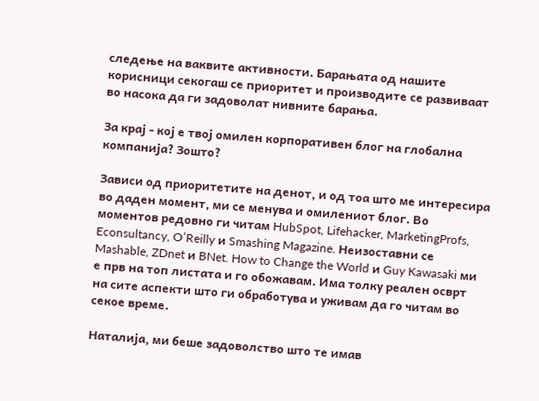следење на ваквите активности. Барањата од нашите корисници секогаш се приоритет и производите се развиваат во насока да ги задоволат нивните барања.

За крај - кој е твој омилен корпоративен блог на глобална компанија? Зошто?

Зависи од приоритетите на денот, и од тоа што ме интересира во даден момент, ми се менува и омилениот блог. Во моментов редовно ги читам HubSpot, Lifehacker, MarketingProfs, Econsultancy, O’Reilly и Smashing Magazine. Неизоставни се Mashable, ZDnet и BNet. How to Change the World и Guy Kawasaki ми е прв на топ листата и го обожавам. Има толку реален осврт на сите аспекти што ги обработува и уживам да го читам во секое време.

Наталија, ми беше задоволство што те имав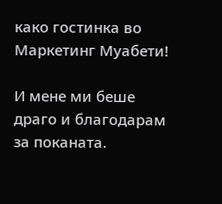како гостинка во Маркетинг Муабети!

И мене ми беше драго и благодарам за поканата.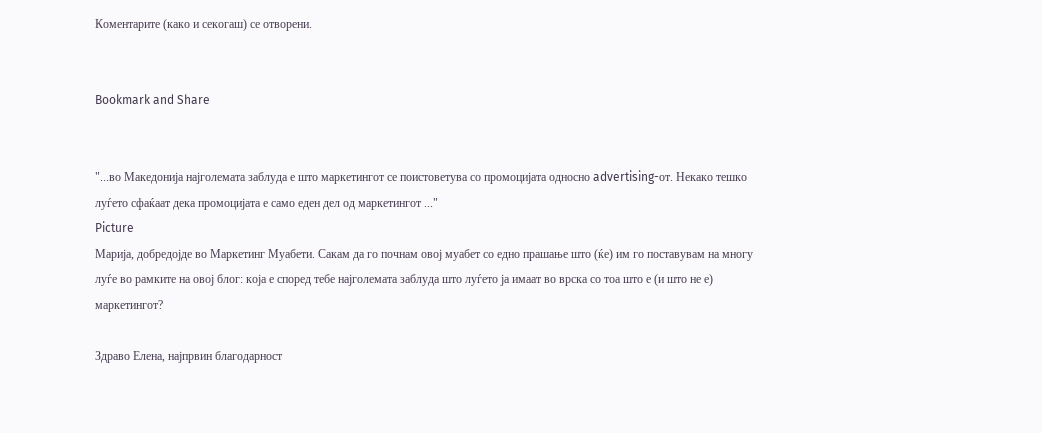Коментарите (како и секогаш) се отворени.


Bookmark and Share


"...во Македонија најголемата заблуда е што маркетингот се поистоветува со промоцијата односно advertising-от. Некако тешко луѓето сфаќаат дека промоцијата е само еден дел од маркетингот ..."
Picture
Марија, добредојде во Маркетинг Муабети. Сакам да го почнам овој муабет со едно прашање што (ќе) им го поставувам на многу луѓе во рамките на овој блог: која е според тебе најголемата заблуда што луѓето ја имаат во врска со тоа што е (и што не е) маркетингот?

Здраво Елена, најпрвин благодарност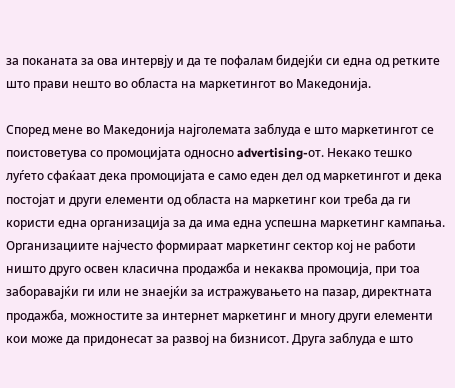за поканата за ова интервју и да те пофалам бидејќи си една од ретките што прави нешто во областа на маркетингот во Македонија.

Според мене во Македонија најголемата заблуда е што маркетингот се поистоветува со промоцијата односно advertising-от. Некако тешко луѓето сфаќаат дека промоцијата е само еден дел од маркетингот и дека постојат и други елементи од областа на маркетинг кои треба да ги користи една организација за да има една успешна маркетинг кампања. Организациите најчесто формираат маркетинг сектор кој не работи ништо друго освен класична продажба и некаква промоција, при тоа заборавајќи ги или не знаејќи за истражувањето на пазар, директната продажба, можностите за интернет маркетинг и многу други елементи кои може да придонесат за развој на бизнисот. Друга заблуда е што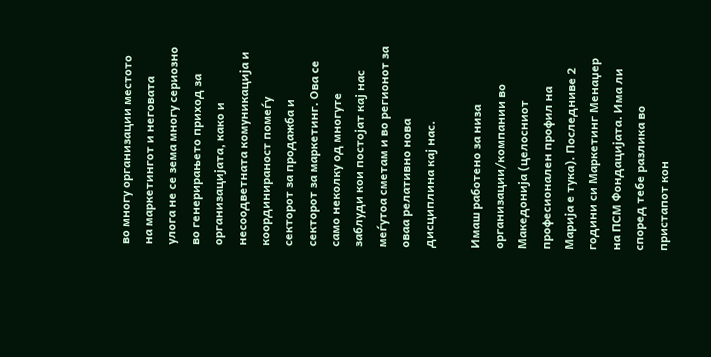во многу организации местото на маркетингот и неговата улога не се зема многу сериозно во генерирањето приход за организацијата, како и несоодветната комуникација и координираност помеѓу секторот за продажба и секторот за маркетинг. Ова се само неколку од многуте заблуди кои постојат кај нас меѓутоа сметам и во регионот за оваа релативно нова дисциплина кај нас.

Имаш работено за низа организации/компании во Македонија (целосниот професионален профил на Марија е тука). Последниве 2 години си Маркетинг Менаџер на ПСМ Фондацијата. Има ли според тебе разлика во пристапот кон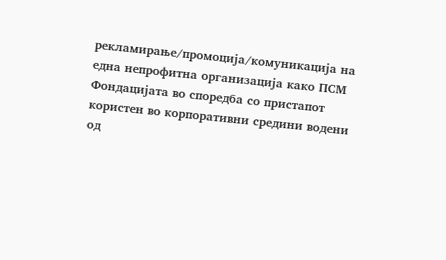рекламирање/промоција/комуникација на една непрофитна организација како ПСМ Фондацијата во споредба со пристапот користен во корпоративни средини водени од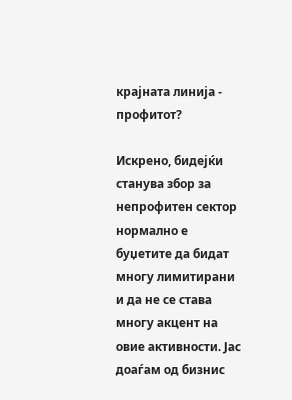крајната линија - профитот?

Искрено, бидејќи станува збор за непрофитен сектор нормално е буџетите да бидат многу лимитирани и да не се става многу акцент на овие активности. Јас доаѓам од бизнис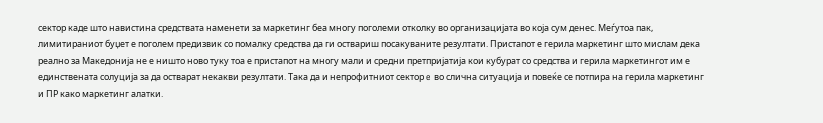сектор каде што навистина средствата наменети за маркетинг беа многу поголеми отколку во организацијата во која сум денес. Меѓутоа пак, лимитираниот буџет е поголем предизвик со помалку средства да ги оствариш посакуваните резултати. Пристапот е герила маркетинг што мислам дека реално за Македонија не е ништо ново туку тоа е пристапот на многу мали и средни претпријатија кои кубурат со средства и герила маркетингот им е единствената солуција за да остварат некакви резултати. Така да и непрофитниот сектор e во слична ситуација и повеќе се потпира на герила маркетинг и ПР како маркетинг алатки.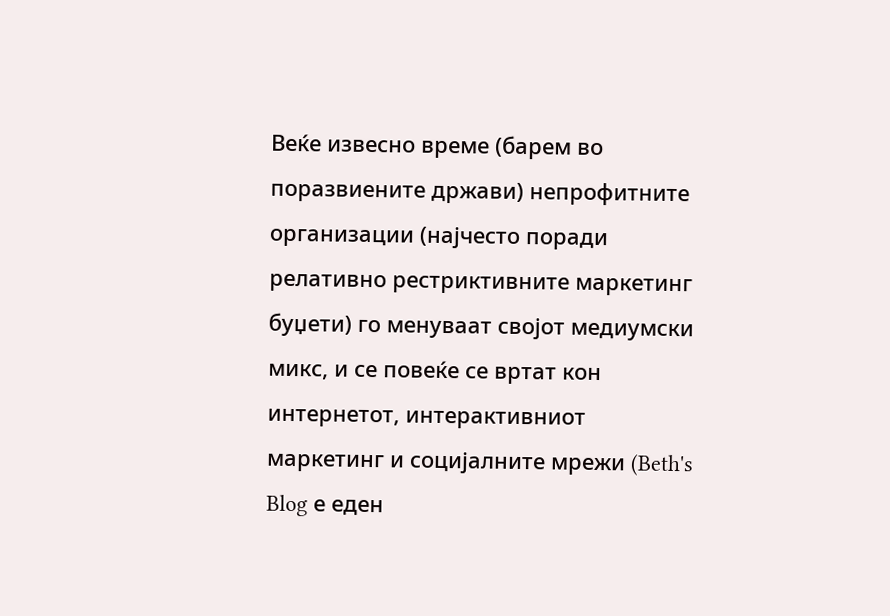Веќе извесно време (барем во поразвиените држави) непрофитните организации (најчесто поради релативно рестриктивните маркетинг буџети) го менуваат својот медиумски микс, и се повеќе се вртат кон интернетот, интерактивниот маркетинг и социјалните мрежи (Beth's Blog е еден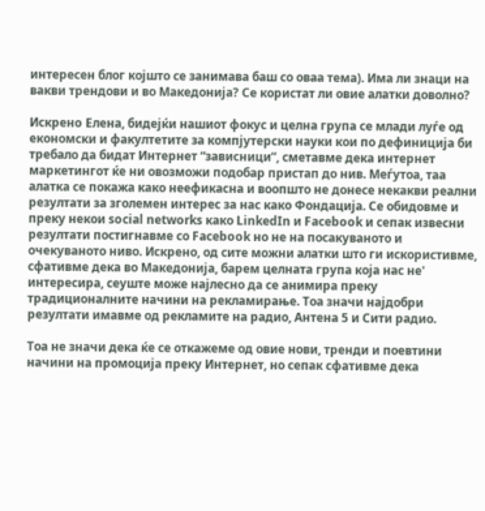интересен блог којшто се занимава баш со оваа тема). Има ли знаци на вакви трендови и во Македонија? Се користат ли овие алатки доволно?

Искрeнo Елена, бидејќи нашиот фокус и целна група се млади луѓе од економски и факултетите за компјутерски науки кои по дефиниција би требало да бидат Интернет “зависници”, сметавме дека интернет маркетингот ќе ни овозможи подобар пристап до нив. Меѓутоа, таа алатка се покажа како неефикасна и воопшто не донесе некакви реални резултати за зголемен интерес за нас како Фондација. Се обидовме и преку некои social networks како LinkedIn и Facebook и сепак извесни резултати постигнавме со Facebook но не на посакуваното и очекуваното ниво. Искрено, од сите можни алатки што ги искористивме, сфативме дека во Македонија, барем целната група која нас не' интересира, сеуште може најлесно да се анимира преку традиционалните начини на рекламирање. Тоа значи најдобри резултати имавме од рекламите на радио, Антена 5 и Сити радио.

Тоа не значи дека ќе се откажеме од овие нови, тренди и поевтини начини на промоција преку Интернет, но сепак сфативме дека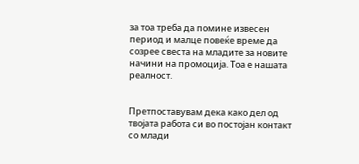за тоа треба да помине извесен период и малце повеќе време да созрее свеста на младите за новите начини на промоција. Тоа е нашата реалност.


Претпоставувам дека како дел од твојата работа си во постојан контакт со млади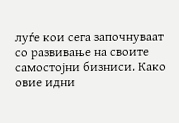луѓе кои сега започнуваат со развивање на своите самостојни бизниси. Како овие идни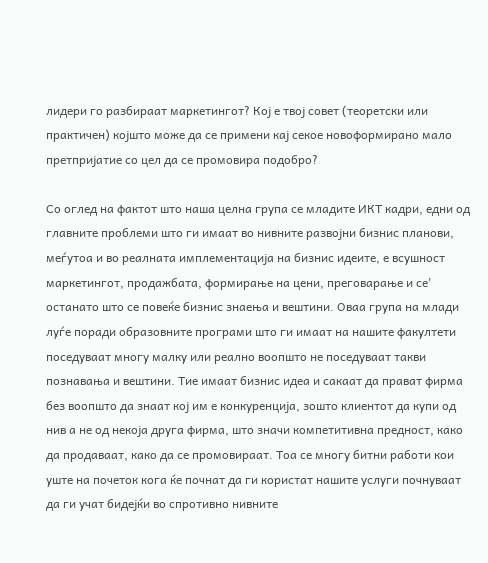лидери го разбираат маркетингот? Кој е твој совет (теоретски или практичен) којшто може да се примени кај секое новоформирано мало претпријатие со цел да се промовира подобро?

Со оглед на фактот што наша целна група се младите ИКТ кадри, едни од главните проблеми што ги имаат во нивните развојни бизнис планови, меѓутоа и во реалната имплементација на бизнис идеите, е всушност маркетингот, продажбата, формирање на цени, преговарање и се' останато што се повеќе бизнис знаења и вештини. Оваа група на млади луѓе поради образовните програми што ги имаат на нашите факултети поседуваат многу малку или реално воопшто не поседуваат такви познавања и вештини. Тие имаат бизнис идеа и сакаат да прават фирма без воопшто да знаат кој им е конкуренција, зошто клиентот да купи од нив а не од некоја друга фирма, што значи компетитивна предност, како да продаваат, како да се промовираат. Тоа се многу битни работи кои уште на почеток кога ќе почнат да ги користат нашите услуги почнуваат да ги учат бидејќи во спротивно нивните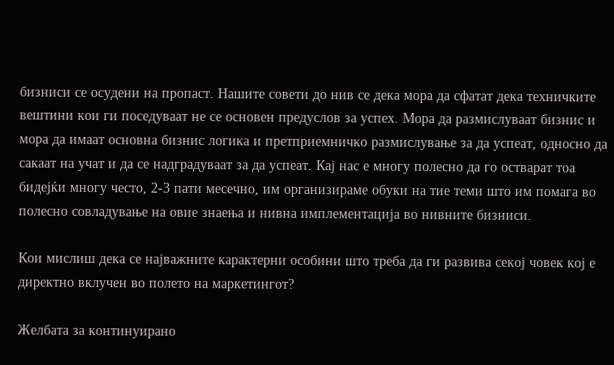бизниси се осудени на пропаст. Нашите совети до нив се дека мора да сфатат дека техничките вештини кои ги поседуваат не се основен предуслов за успех. Мора да размислуваат бизнис и мора да имаат основна бизнис логика и претприемничко размислување за да успеат, односно да сакаат на учат и да се надградуваат за да успеат. Кај нас е многу полесно да го остварат тоа бидејќи многу често, 2-3 пати месечно, им организираме обуки на тие теми што им помага во полесно совладување на овие знаења и нивна имплементација во нивните бизниси.

Кои мислиш дека се најважните карактерни особини што треба да ги развива секој човек кој е директно вклучен во полето на маркетингот?

Желбата за континуирано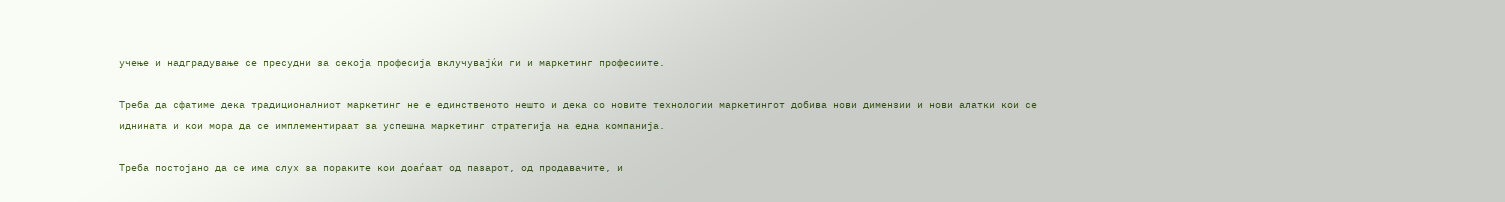учење и надградување се пресудни за секоја професија вклучувајќи ги и маркетинг професиите.

Треба да сфатиме дека традиционалниот маркетинг не е единственото нешто и дека со новите технологии маркетингот добива нови димензии и нови алатки кои се иднината и кои мора да се имплементираат за успешна маркетинг стратегија на една компанија.

Треба постојано да се има слух за пораките кои доаѓаат од пазарот, од продавачите, и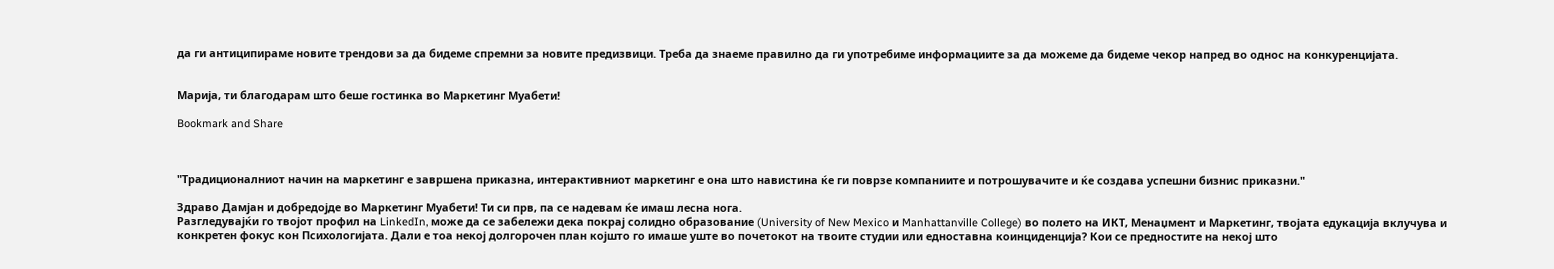да ги антиципираме новите трендови за да бидеме спремни за новите предизвици. Треба да знаеме правилно да ги употребиме информациите за да можеме да бидеме чекор напред во однос на конкуренцијата.


Марија, ти благодарам што беше гостинка во Маркетинг Муабети!

Bookmark and Share



"Традиционалниот начин на маркетинг е завршена приказна, интерактивниот маркетинг е она што навистина ќе ги поврзе компаниите и потрошувачите и ќе создава успешни бизнис приказни."

Здраво Дамјан и добредојде во Маркетинг Муабети! Ти си прв, па се надевам ќе имаш лесна нога.
Разгледувајќи го твојот профил на LinkedIn, може да се забележи дека покрај солидно образование (University of New Mexico и Manhattanville College) во полето на ИКТ, Менаџмент и Маркетинг, твојата едукација вклучува и конкретен фокус кон Психологијата. Дали е тоа некој долгорочен план којшто го имаше уште во почетокот на твоите студии или едноставна коинциденција? Кои се предностите на некој што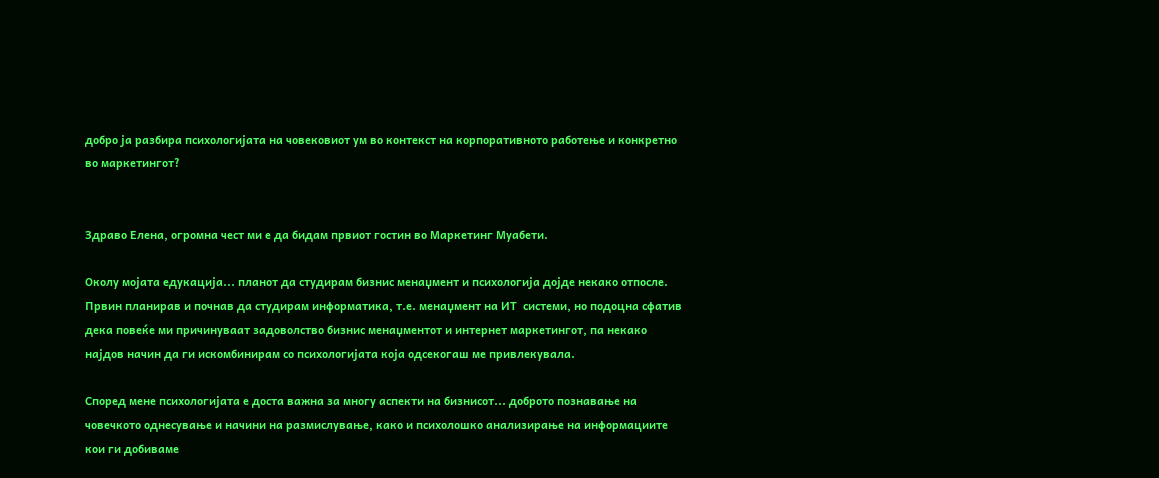добро ја разбира психологијата на човековиот ум во контекст на корпоративното работење и конкретно во маркетингот?


Здраво Елена, огромна чест ми е да бидам првиот гостин во Маркетинг Муабети.

Околу мојата едукација... планот да студирам бизнис менаџмент и психологија дојде некако отпосле. Првин планирав и почнав да студирам информатика, т.е. менаџмент на ИТ  системи, но подоцна сфатив дека повеќе ми причинуваат задоволство бизнис менаџментот и интернет маркетингот, па некако најдов начин да ги искомбинирам со психологијата која одсекогаш ме привлекувала.

Според мене психологијата е доста важна за многу аспекти на бизнисот... доброто познавање на човечкото однесување и начини на размислување, како и психолошко анализирање на информациите кои ги добиваме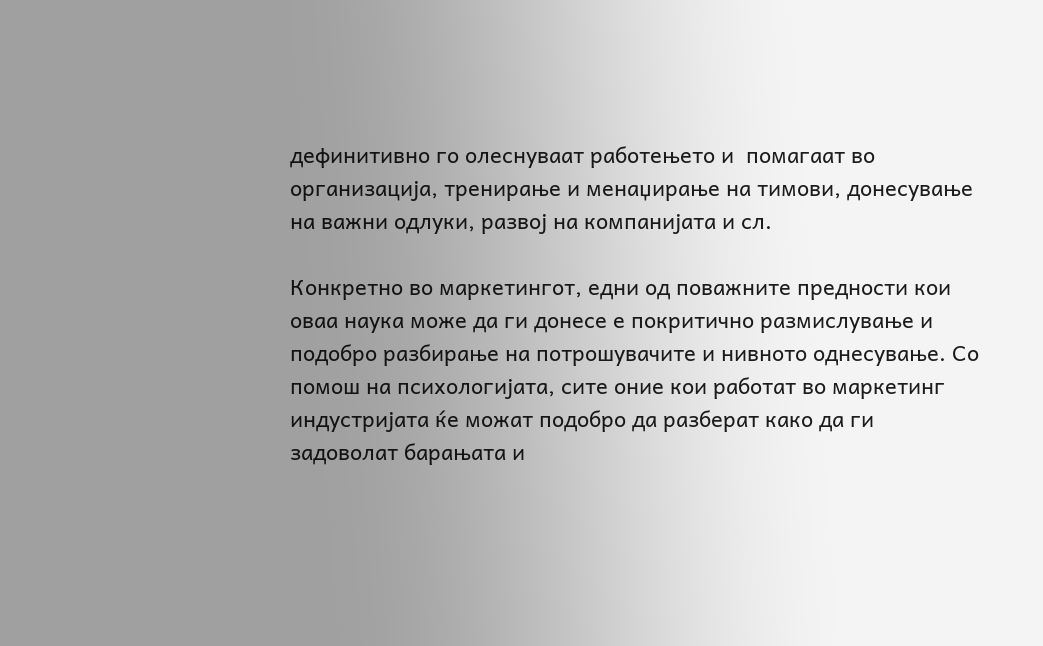дефинитивно го олеснуваат работењето и  помагаат во организација, тренирање и менаџирање на тимови, донесување на важни одлуки, развој на компанијата и сл.

Конкретно во маркетингот, едни од поважните предности кои оваа наука може да ги донесе е покритично размислување и подобро разбирање на потрошувачите и нивното однесување. Со помош на психологијата, сите оние кои работат во маркетинг индустријата ќе можат подобро да разберат како да ги задоволат барањата и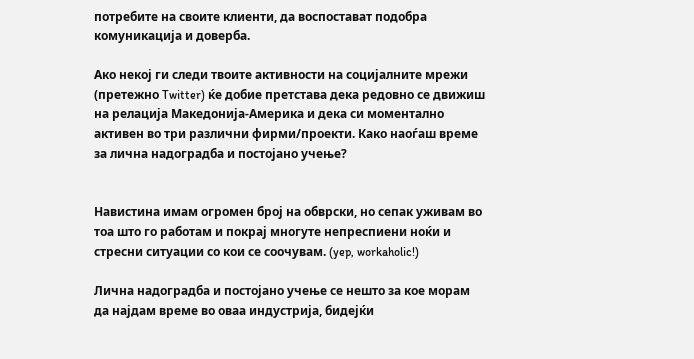потребите на своите клиенти, да воспостават подобра комуникација и доверба.

Ако некој ги следи твоите активности на социјалните мрежи (претежно Twitter) ќе добие претстава дека редовно се движиш на релација Македонија-Америка и дека си моментално активен во три различни фирми/проекти. Како наоѓаш време за лична надоградба и постојано учење?


Навистина имам огромен број на обврски, но сепак уживам во тоа што го работам и покрај многуте непреспиени ноќи и стресни ситуации со кои се соочувам. (yep, workaholic!)

Лична надоградба и постојано учење се нешто за кое морам да најдам време во оваа индустрија, бидејќи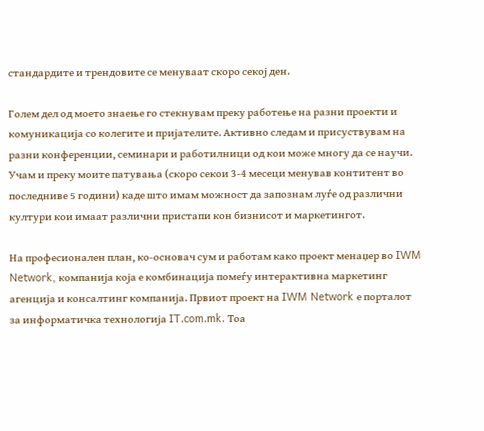стандардите и трендовите се менуваат скоро секој ден.

Голем дел од моето знаење го стекнувам преку работење на разни проекти и комуникација со колегите и пријателите. Активно следам и присуствувам на разни конференции, семинари и работилници од кои може многу да се научи. Учам и преку моите патувања (скоро секои 3-4 месеци менував контитент во последниве 5 години) каде што имам можност да запознам луѓе од различни култури кои имаат различни пристапи кон бизнисот и маркетингот.

На професионален план, ко-основач сум и работам како проект менаџер во IWM Network, компанија која е комбинација помеѓу интерактивна маркетинг агенција и консалтинг компанија. Првиот проект на IWM Network е порталот за информатичка технологија IT.com.mk. Тоа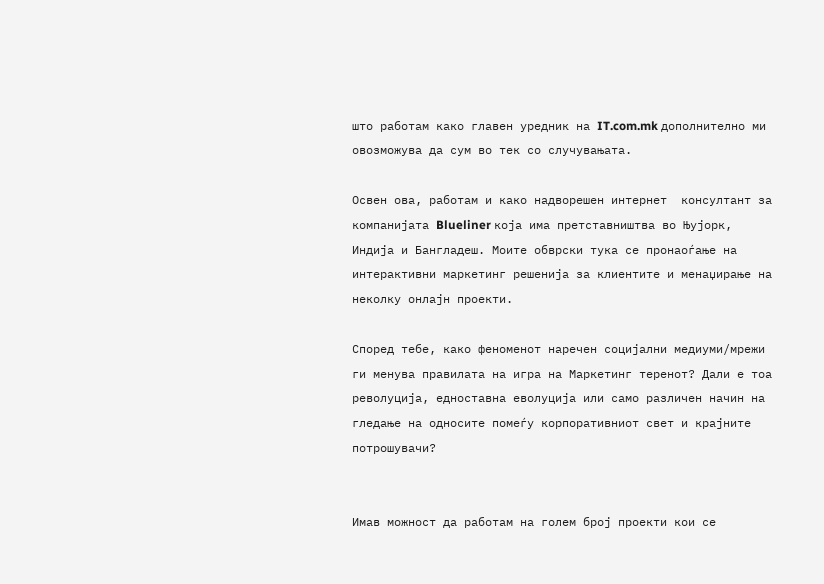што работам како главен уредник на IT.com.mk дополнително ми овозможува да сум во тек со случувањата.

Освен ова, работам и како надворешен интернет  консултант за компанијата Blueliner која има претставништва во Њујорк, Индија и Бангладеш. Моите обврски тука се пронаоѓање на интерактивни маркетинг решенија за клиентите и менаџирање на неколку онлајн проекти.

Според тебе, како феноменот наречен социјални медиуми/мрежи ги менува правилата на игра на Маркетинг теренот? Дали е тоа револуција, едноставна еволуција или само различен начин на гледање на односите помеѓу корпоративниот свет и крајните потрошувачи?


Имав можност да работам на голем број проекти кои се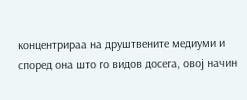концентрираа на друштвените медиуми и според она што го видов досега, овој начин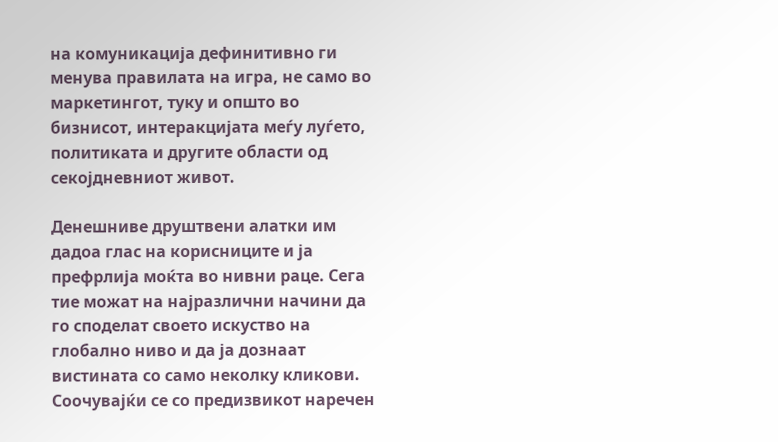на комуникација дефинитивно ги менува правилата на игра, не само во маркетингот, туку и општо во бизнисот, интеракцијата меѓу луѓето, политиката и другите области од секојдневниот живот.

Денешниве друштвени алатки им дадоа глас на корисниците и ја префрлија моќта во нивни раце. Сега тие можат на најразлични начини да го споделат своето искуство на глобално ниво и да ја дознаат вистината со само неколку кликови. Соочувајќи се со предизвикот наречен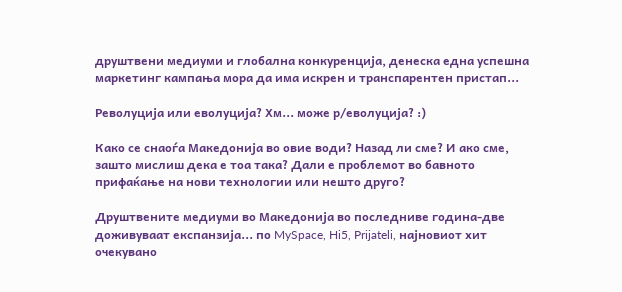друштвени медиуми и глобална конкуренција, денеска една успешна маркетинг кампања мора да има искрен и транспарентен пристап...

Револуција или еволуција? Хм... може р/еволуција? :)

Како се снаоѓа Македонија во овие води? Назад ли сме? И ако сме, зашто мислиш дека е тоа така? Дали е проблемот во бавното прифаќање на нови технологии или нешто друго?

Друштвените медиуми во Македонија во последниве година-две доживуваат експанзија... по MySpace, Hi5, Prijateli, најновиот хит очекувано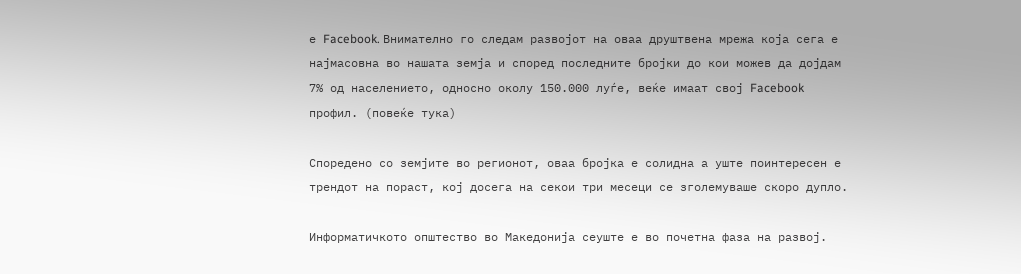е Facebook. Внимателно го следам развојот на оваа друштвена мрежа која сега е најмасовна во нашата земја и според последните бројки до кои можев да дојдам 7% од населението, односно околу 150.000 луѓе, веќе имаат свој Facebook профил. (повеќе тука)

Споредено со земјите во регионот, оваа бројка е солидна а уште поинтересен е трендот на пораст, кој досега на секои три месеци се зголемуваше скоро дупло.

Информатичкото општество во Македонија сеуште е во почетна фаза на развој.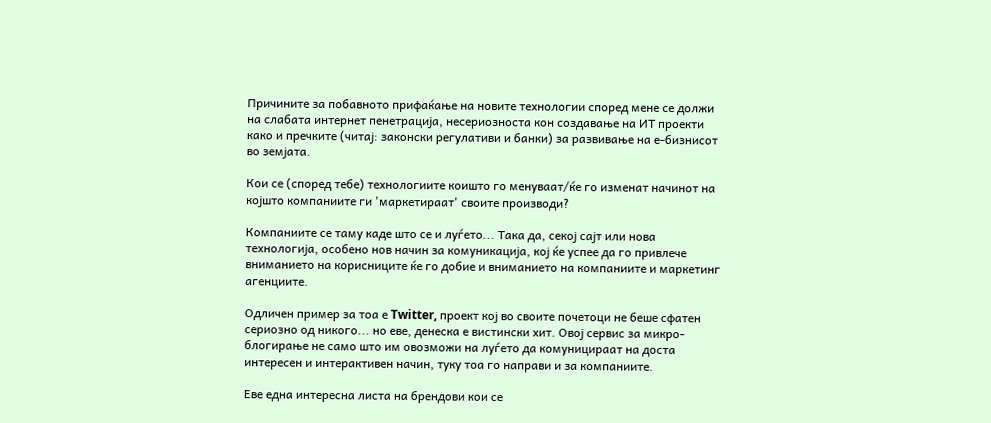Причините за побавното прифаќање на новите технологии според мене се должи на слабата интернет пенетрација, несериозноста кон создавање на ИТ проекти како и пречките (читај: законски регулативи и банки) за развивање на е-бизнисот во земјата.

Кои се (според тебе) технологиите коишто го менуваат/ќе го изменат начинот на којшто компаниите ги 'маркетираат' своите производи?

Компаниите се таму каде што се и луѓето... Така да, секој сајт или нова технологија, особено нов начин за комуникација, кој ќе успее да го привлече вниманието на корисниците ќе го добие и вниманието на компаниите и маркетинг агенциите.

Одличен пример за тоа е Twitter, проект кој во своите почетоци не беше сфатен сериозно од никого... но еве, денеска е вистински хит. Овој сервис за микро-блогирање не само што им овозможи на луѓето да комуницираат на доста интересен и интерактивен начин, туку тоа го направи и за компаниите.

Еве една интересна листа на брендови кои се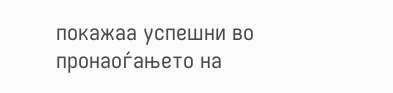покажаа успешни во пронаоѓањето на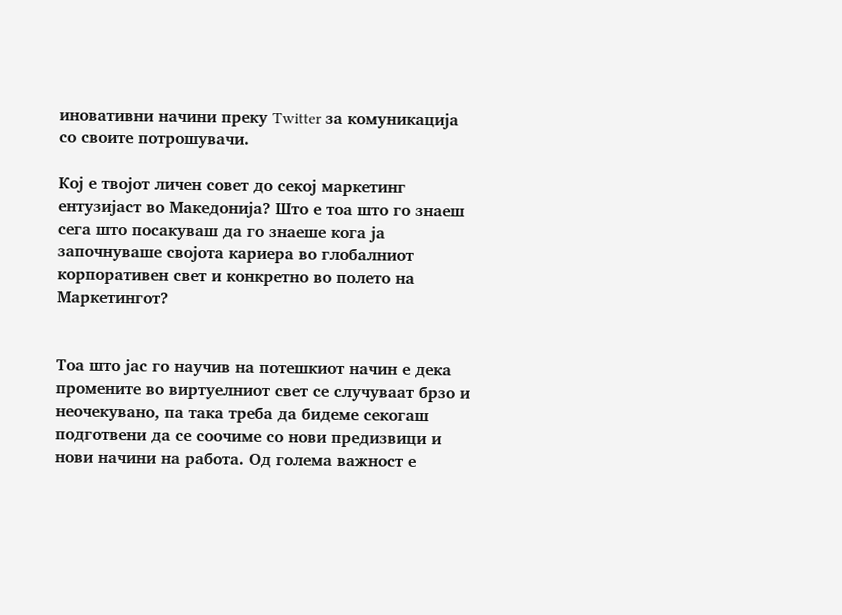иновативни начини преку Twitter за комуникација со своите потрошувачи.

Кој е твојот личен совет до секој маркетинг ентузијаст во Македонија? Што е тоа што го знаеш сега што посакуваш да го знаеше кога ја започнуваше својота кариера во глобалниот корпоративен свет и конкретно во полето на Маркетингот?


Тоа што јас го научив на потешкиот начин е дека промените во виртуелниот свет се случуваат брзо и неочекувано, па така треба да бидеме секогаш подготвени да се соочиме со нови предизвици и нови начини на работа. Од голема важност е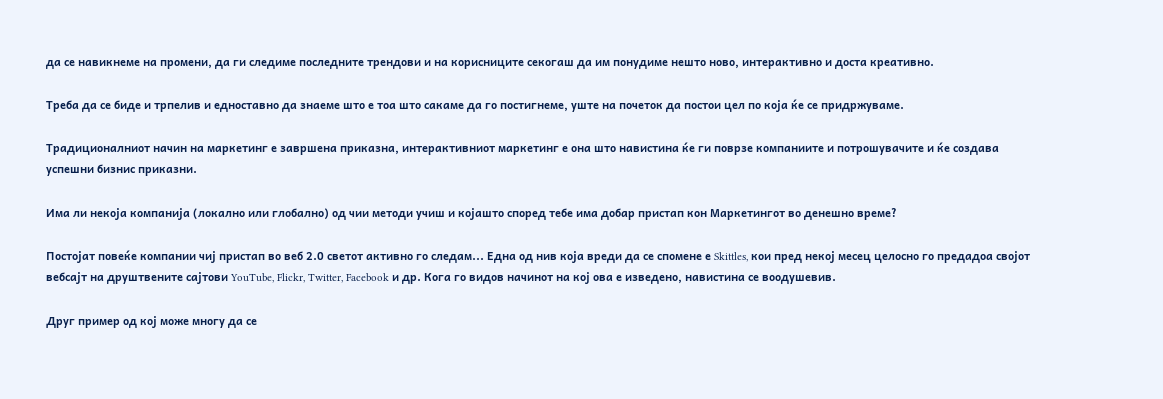да се навикнеме на промени, да ги следиме последните трендови и на корисниците секогаш да им понудиме нешто ново, интерактивно и доста креативно.

Треба да се биде и трпелив и едноставно да знаеме што е тоа што сакаме да го постигнеме, уште на почеток да постои цел по која ќе се придржуваме.

Традиционалниот начин на маркетинг е завршена приказна, интерактивниот маркетинг е она што навистина ќе ги поврзе компаниите и потрошувачите и ќе создава успешни бизнис приказни.

Има ли некоја компанија (локално или глобално) од чии методи учиш и којашто според тебе има добар пристап кон Маркетингот во денешно време?

Постојат повеќе компании чиј пристап во веб 2.0 светот активно го следам... Една од нив која вреди да се спомене е Skittles, кои пред некој месец целосно го предадоа својот вебсајт на друштвените сајтови YouTube, Flickr, Twitter, Facebook и др. Кога го видов начинот на кој ова е изведено, навистина се воодушевив.

Друг пример од кој може многу да се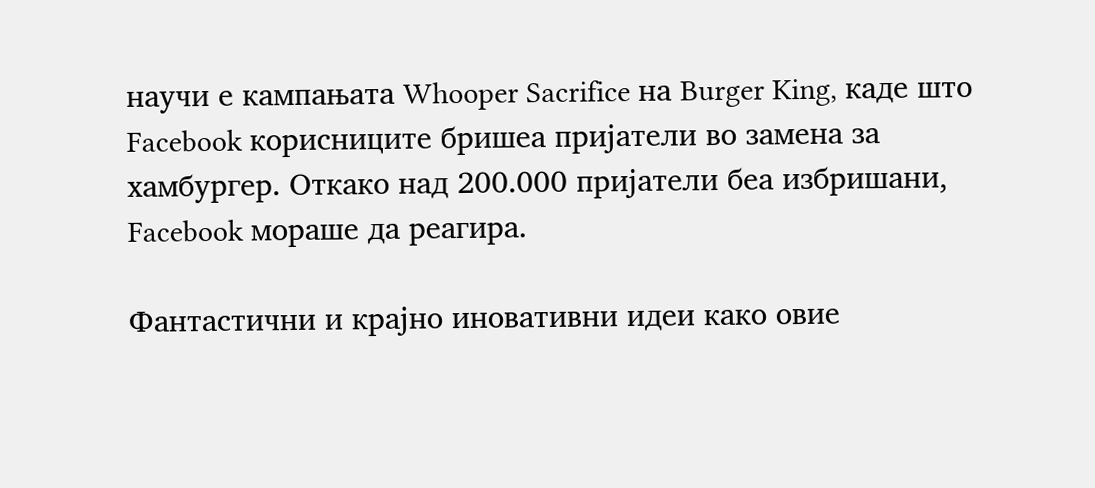научи е кампањата Whooper Sacrifice на Burger King, каде што Facebook корисниците бришеа пријатели во замена за хамбургер. Откако над 200.000 пријатели беа избришани, Facebook мораше да реагира.

Фантастични и крајно иновативни идеи како овие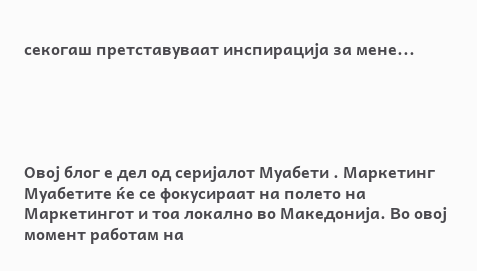секогаш претставуваат инспирација за мене...





Овој блог е дел од серијалот Муабети . Маркетинг Муабетите ќе се фокусираат на полето на Маркетингот и тоа локално во Македонија. Во овој момент работам на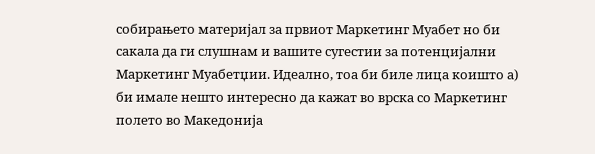собирањето материјал за првиот Маркетинг Муабет но би сакала да ги слушнам и вашите сугестии за потенцијални Маркетинг Муабетџии. Идеално, тоа би биле лица коишто а) би имале нешто интересно да кажат во врска со Маркетинг полето во Македонија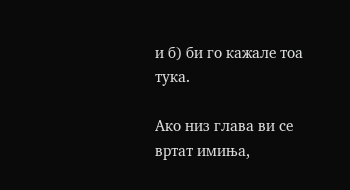и б) би го кажале тоа тука.

Ако низ глава ви се вртат имиња,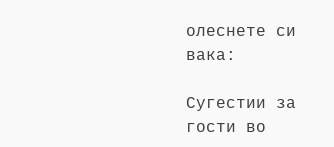олеснете си вака:

Сугестии за гости во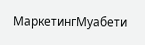МаркетингМуабети